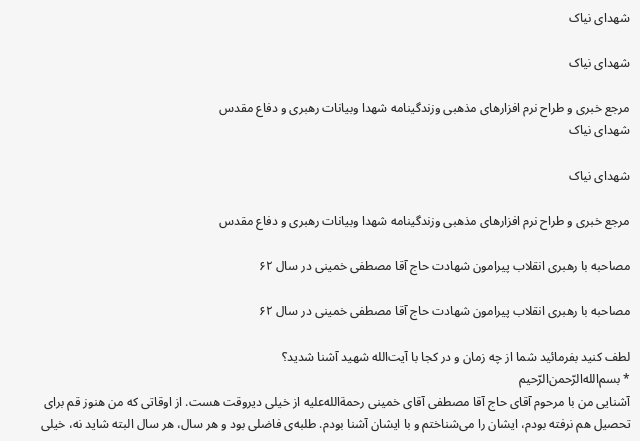شهدای نیاک

شهدای نیاک

مرجع خبری و طراح نرم افزارهای مذهبی وزندگینامه شهدا وبیانات رهبری و دفاع مقدس
شهدای نیاک

شهدای نیاک

مرجع خبری و طراح نرم افزارهای مذهبی وزندگینامه شهدا وبیانات رهبری و دفاع مقدس

مصاحبه با رهبری انقلاب پیرامون شهادت حاج آقا مصطفی خمینی در سال ۶۲

مصاحبه با رهبری انقلاب پیرامون شهادت حاج آقا مصطفی خمینی در سال ۶۲

لطف کنید بفرمائید شما از چه زمان و در کجا با آیت‌الله شهید آشنا شدید؟
* بسم‌الله‌الرّحمن‌الرّحیم
آشنایی من با مرحوم آقای حاج آقا مصطفی آقای خمینی رحمةالله‌علیه از خیلی دیروقت هست. از اوقاتی که من هنوز قم برای تحصیل هم نرفته بودم، ایشان را می‌شناختم و با ایشان آشنا بودم. طلبه‌ی فاضلی بود و هر سال، هر سال البته شاید نه، خیلی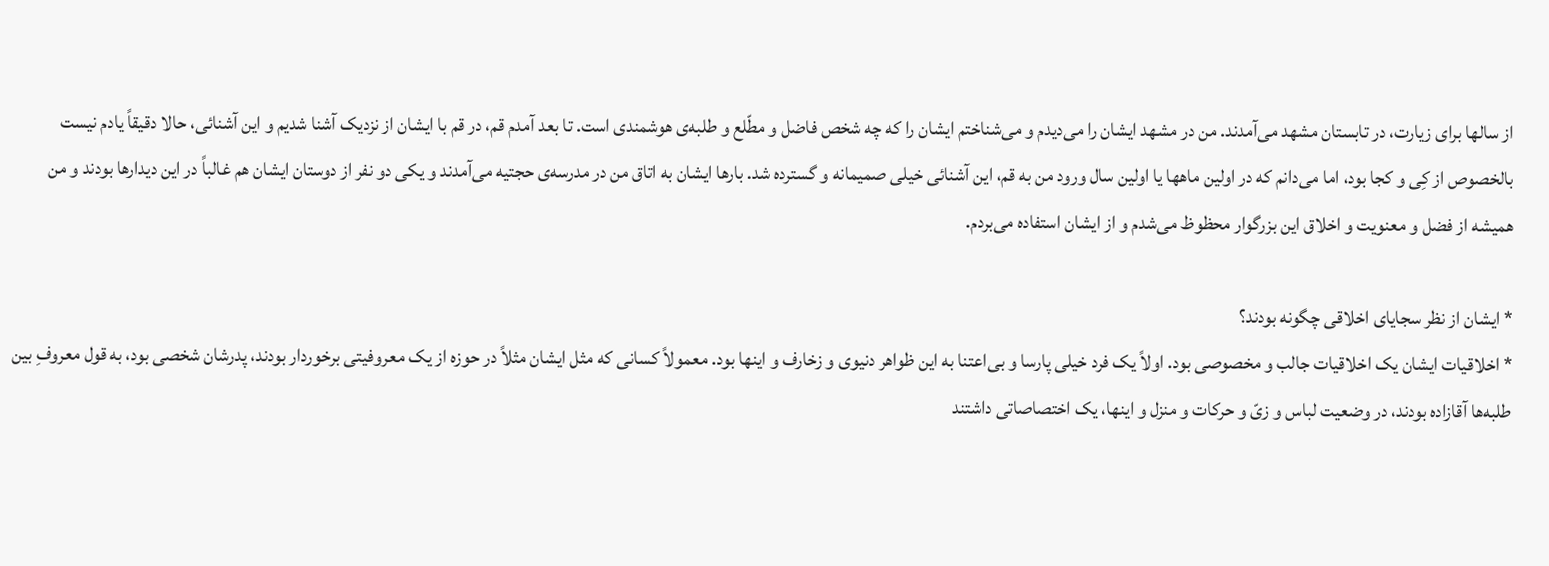از سالها برای زیارت، در تابستان مشهد می‌آمدند. من در مشهد ایشان را می‌دیدم و می‌شناختم ایشان را که چه شخص فاضل و مطّلع و طلبه‌ی هوشمندی است. تا بعد آمدم قم، در قم با ایشان از نزدیک آشنا شدیم و این آشنائی، حالا دقیقاً یادم نیست بالخصوص از کِی و کجا بود، اما می‌دانم که در اولین ماهها یا اولین سال ورود من به قم، این آشنائی خیلی صمیمانه و گسترده شد. بارها ایشان به اتاق من در مدرسه‌ی حجتیه می‌آمدند و یکی دو نفر از دوستان ایشان هم غالباً در این دیدارها بودند و من همیشه از فضل و معنویت و اخلاق این بزرگوار محظوظ می‌شدم و از ایشان استفاده می‌بردم.

* ایشان از نظر سجایای اخلاقی چگونه بودند؟
* اخلاقیات ایشان یک اخلاقیات جالب و مخصوصی بود. اولاً یک فرد خیلی پارسا و بی‌اعتنا به این ظواهر دنیوی و زخارف و اینها بود. معمولاً کسانی که مثل ایشان مثلاً در حوزه از یک معروفیتی برخوردار بودند، پدرشان شخصی بود، به قول معروفِ بین طلبه‌ها آقازاده بودند، در وضعیت لباس و زى‌ّ و حرکات و منزل و اینها، یک اختصاصاتی داشتند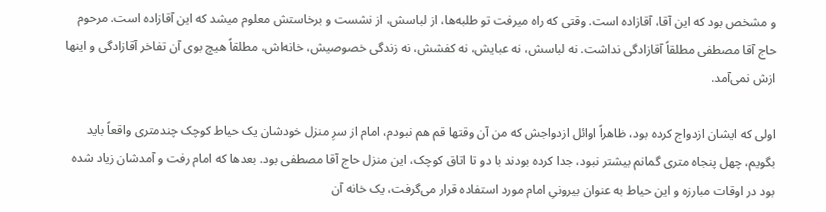و مشخص بود که این آقا، آقازاده است. وقتی که راه میرفت تو طلبه‌ها، از لباسش، از نشست و برخاستش معلوم میشد که این آقازاده است. مرحوم حاج آقا مصطفی مطلقاً آقازادگی نداشت. نه لباسش، نه عبایش، نه کفشش، نه زندگی خصوصیش، خانه‌اش، مطلقاً هیچ بوی آن تفاخر آقازادگی و اینها ازش نمی‌آمد.

اولی که ایشان ازدواج کرده بود، ظاهراً اوائل ازدواجش که من آن وقتها قم هم نبودم، امام از سرِ منزل خودشان یک حیاط کوچک چندمتری واقعاً باید بگویم، چهل پنجاه متری گمانم بیشتر نبود، جدا کرده بودند با دو تا اتاق کوچک، این منزل حاج آقا مصطفی بود. بعدها که امام رفت و آمدشان زیاد شده بود در اوقات مبارزه و این حیاط به عنوان بیرونىِ امام مورد استفاده قرار می‌گرفت، یک خانه آن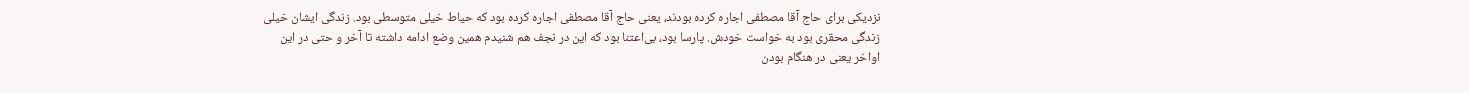نزدیکی برای حاج آقا مصطفی اجاره کرده بودند، یعنی حاج آقا مصطفی اجاره کرده بود که حیاط خیلی متوسطی بود. زندگی ایشان خیلی زندگی محقری بود به خواست خودش. پارسا بود، بی‌اعتنا بود که این در نجف هم شنیدم همین وضع ادامه داشته تا آخر و حتی در این اواخر یعنی در هنگام بودن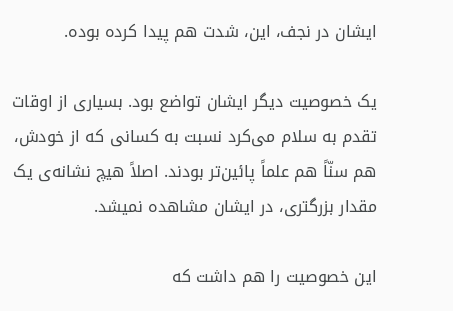ایشان در نجف، این، شدت هم پیدا کرده بوده.

یک خصوصیت دیگر ایشان تواضع بود. بسیاری از اوقات تقدم به سلام می‌کرد نسبت به کسانی که از خودش، هم سنّاً هم علماً پائین‌تر بودند. اصلاً هیچ نشانه‌ی یک مقدار بزرگتری، در ایشان مشاهده نمیشد.

این خصوصیت را هم داشت که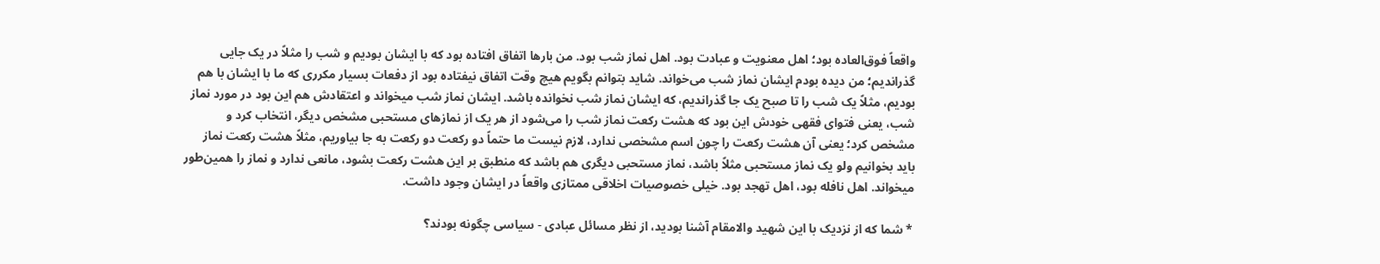واقعاً فوق‌العاده بود؛ اهل معنویت و عبادت بود. اهل نماز شب بود. من بارها اتفاق افتاده بود که با ایشان بودیم و شب را مثلاً در یک جایی گذراندیم؛ من دیده بودم ایشان نماز شب می‌خواند. شاید بتوانم بگویم هیچ وقت اتفاق نیفتاده بود از دفعات بسیار مکرری که ما با ایشان با هم بودیم، مثلاً یک شب را تا صبح یک جا گذراندیم، که ایشان نماز شب نخوانده باشد. ایشان نماز شب میخواند و اعتقادش هم این بود در مورد نماز شب، یعنی فتوای فقهی خودش این بود که هشت رکعت نماز شب را می‌شود از هر یک از نمازهای مستحبی مشخص دیگر، انتخاب کرد و مشخص کرد؛ یعنی آن هشت رکعت را چون اسم مشخصی ندارد، لازم نیست ما حتماً دو رکعت دو رکعت به جا بیاوریم، مثلاً هشت رکعت نماز باید بخوانیم ولو یک نماز مستحبی مثلاً باشد، نماز مستحبی دیگری هم باشد که منطبق بر این هشت رکعت بشود، مانعی ندارد و نماز را همین‌طور میخواند. اهل نافله بود، اهل تهجد بود. خیلی خصوصیات اخلاقی ممتازی واقعاً در ایشان وجود داشت.

* شما که از نزدیک با این شهید والامقام آشنا بودید، از نظر مسائل عبادی - سیاسی چگونه بودند؟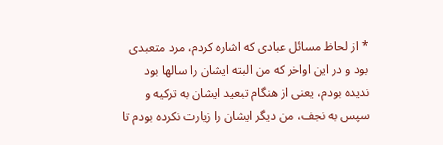* از لحاظ مسائل عبادی که اشاره کردم، مرد متعبدی بود و در این اواخر که من البته ایشان را سالها بود ندیده بودم، یعنی از هنگام تبعید ایشان به ترکیه و سپس به نجف، من دیگر ایشان را زیارت نکرده بودم تا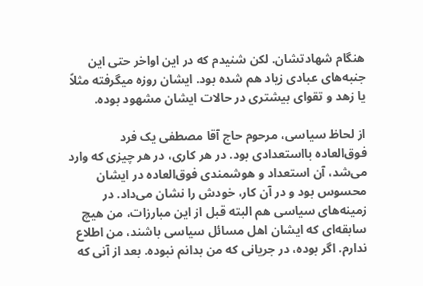هنگام شهادتشان. لکن شنیدم که در این اواخر حتی این جنبه‌های عبادی زیاد هم شده بود. ایشان روزه میگرفته مثلاً یا زهد و تقوای بیشتری در حالات ایشان مشهود بوده.

از لحاظ سیاسی، مرحوم حاج آقا مصطفی یک فرد فوق‌العاده بااستعدادی بود. در هر کاری، در هر چیزی که وارد می‌شد، آن استعداد و هوشمندی فوق‌العاده در ایشان محسوس بود و در آن کار، خودش را نشان می‌داد. در زمینه‌های سیاسی هم البته قبل از این مبارزات، من هیچ سابقه‌ای که ایشان اهل مسائل سیاسی باشند، من اطلاع ندارم. اگر بوده، در جریانی که من بدانم نبوده. بعد از آنی که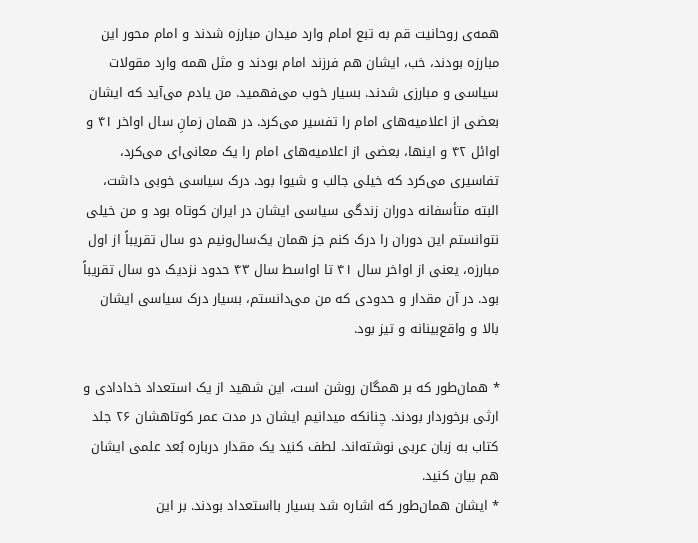همه‌ی روحانیت قم به تبع امام وارد میدان مبارزه شدند و امام محور این مبارزه بودند، خب، ایشان هم فرزند امام بودند و مثل همه وارد مقولات سیاسی و مبارزی شدند. بسیار خوب می‌فهمید. من یادم می‌آید که ایشان بعضی از اعلامیه‌های امام را تفسیر می‌کرد. در همان زمانِ سال اواخر ۴۱ و اوائل ۴۲ و اینها، بعضی از اعلامیه‌های امام را یک معانی‌ای می‌کرد، تفاسیری می‌کرد که خیلی جالب و شیوا بود. درک سیاسی خوبی داشت، البته متأسفانه دوران زندگی سیاسی ایشان در ایران کوتاه بود و من خیلی نتوانستم این دوران را درک کنم جز همان یک‌سال‌ونیم دو سال تقریباً از اول مبارزه، یعنی از اواخر سال ۴۱ تا اواسط سال ۴۳ حدود نزدیک دو سال تقریباً بود. در آن مقدار و حدودی که من می‌دانستم، بسیار درک سیاسی ایشان بالا و واقع‌بینانه و تیز بود.

* همان‌طور که بر همگان روشن است، این شهید از یک استعداد خدادادی و ارثی برخوردار بودند. چنانکه میدانیم ایشان در مدت عمر کوتاهشان ۲۶ جلد کتاب به زبان عربی نوشته‌اند. لطف کنید یک مقدار درباره بُعد علمی ایشان هم بیان کنید.
* ایشان همان‌طور که اشاره شد بسیار بااستعداد بودند. بر این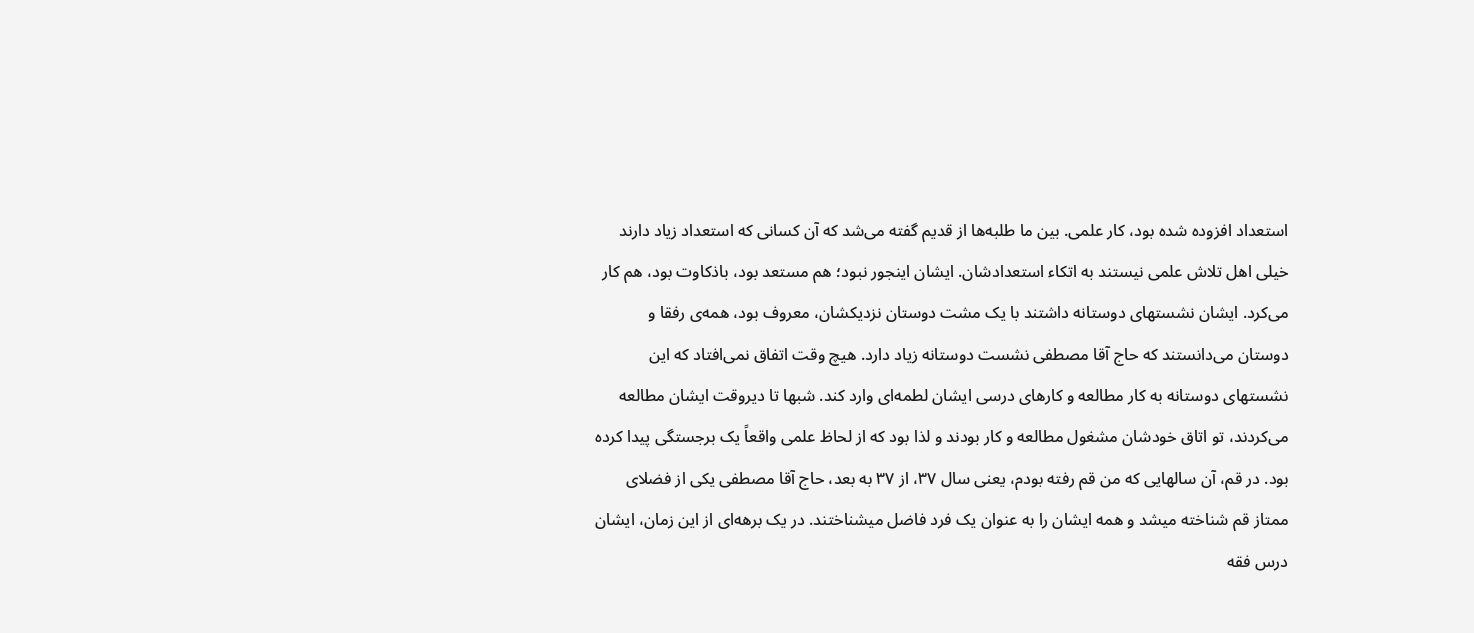استعداد افزوده شده بود، کار علمی. بین ما طلبه‌ها از قدیم گفته می‌شد که آن کسانی که استعداد زیاد دارند خیلی اهل تلاش علمی نیستند به اتکاء استعدادشان. ایشان اینجور نبود؛ هم مستعد بود، باذکاوت بود، هم کار می‌کرد. ایشان نشستهای دوستانه داشتند با یک مشت دوستان نزدیکشان، معروف بود، همه‌ی رفقا و دوستان می‌دانستند که حاج آقا مصطفی نشست دوستانه زیاد دارد. هیچ وقت اتفاق نمی‌افتاد که این نشستهای دوستانه به کار مطالعه و کارهای درسی ایشان لطمه‌ای وارد کند. شبها تا دیروقت ایشان مطالعه می‌کردند، تو اتاق خودشان مشغول مطالعه و کار بودند و لذا بود که از لحاظ علمی واقعاً یک برجستگی پیدا کرده بود. در قم، آن سالهایی که من قم رفته بودم، یعنی سال ۳۷، از ۳۷ به بعد، حاج آقا مصطفی یکی از فضلای ممتاز قم شناخته میشد و همه ایشان را به عنوان یک فرد فاضل میشناختند. در یک برهه‌ای از این زمان، ایشان درس فقه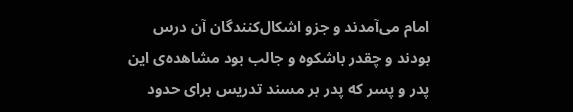امام می‌آمدند و جزو اشکال‌کنندگان آن درس بودند و چقدر باشکوه و جالب بود مشاهده‌ی این پدر و پسر که پدر بر مسند تدریس برای حدود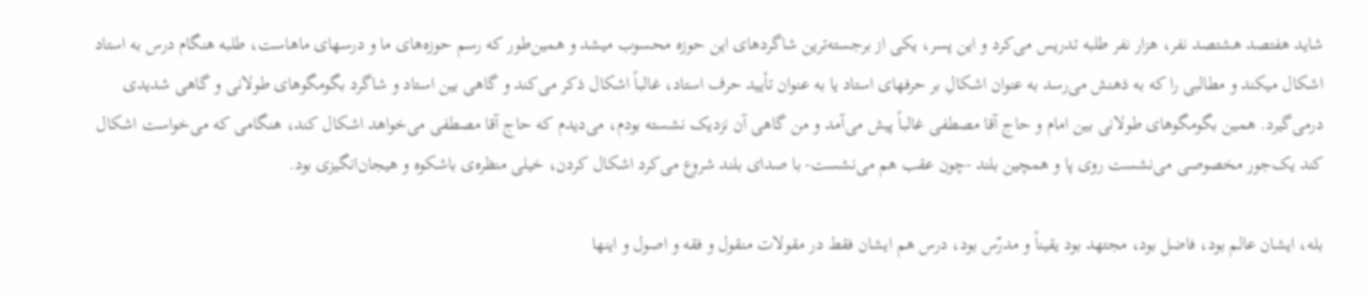شاید هفتصد هشتصد نفر، هزار نفر طلبه تدریس می‌کرد و این پسر، یکی از برجسته‌ترین شاگردهای این حوزه محسوب میشد و همین‌طور که رسم حوزه‌های ما و درسهای ماهاست، طلبه هنگام درس به استاد اشکال میکند و مطالبی را که به ذهنش می‌رسد به عنوان اشکالِ بر حرفهای استاد یا به عنوان تأیید حرف استاد، غالباً اشکال ذکر می‌کند و گاهی بین استاد و شاگرد بگومگوهای طولانی و گاهی شدیدی درمی‌گیرد. همین بگومگوهای طولانی بین امام و حاج آقا مصطفی غالباً پیش می‌آمد و من گاهی آن نزدیک نشسته بودم، می‌دیدم که حاج آقا مصطفی می‌خواهد اشکال کند، هنگامی که می‌خواست اشکال کند یک‌جور مخصوصی می‌نشست روی پا و همچین بلند -چون عقب هم می‌نشست- با صدای بلند شروع می‌کرد اشکال کردن، خیلی منظره‌ی باشکوه و هیجان‌انگیزی بود.

بله، ایشان عالم بود، فاضل بود، مجتهد بود یقیناً و مدرّس بود، درس هم ایشان فقط در مقولات منقول و فقه و اصول و اینها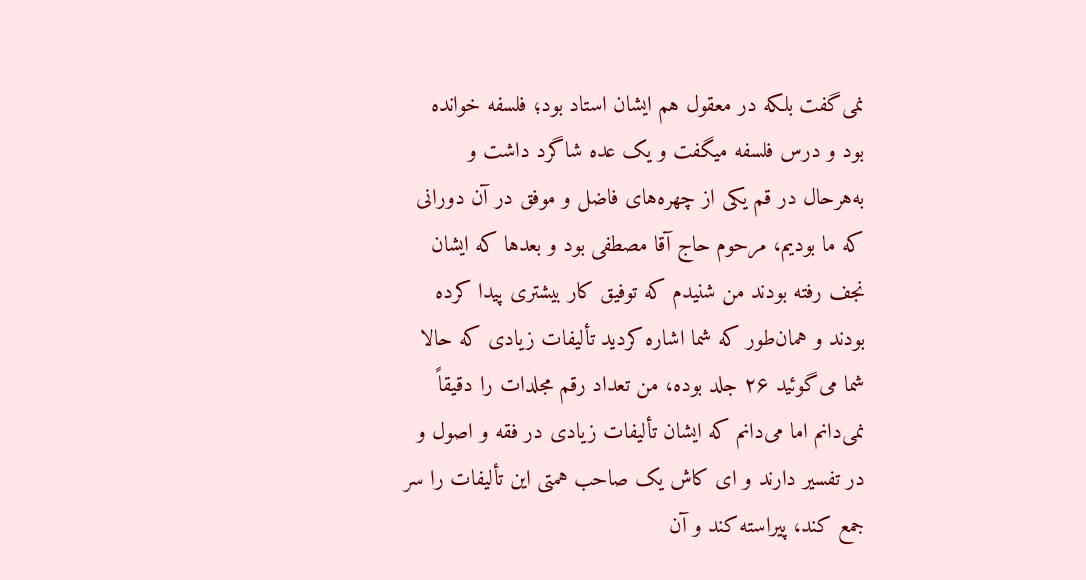نمی‌گفت بلکه در معقول هم ایشان استاد بود؛ فلسفه خوانده بود و درس فلسفه میگفت و یک عده شاگرد داشت و به‌هرحال در قم یکی از چهره‌های فاضل و موفق در آن دورانی که ما بودیم، مرحوم حاج آقا مصطفی بود و بعدها که ایشان نجف رفته بودند من شنیدم که توفیق کار بیشتری پیدا کرده بودند و همان‌طور که شما اشاره کردید تألیفات زیادی که حالا شما می‌گوئید ۲۶ جلد بوده، من تعداد رقم مجلدات را دقیقاً نمی‌دانم اما می‌دانم که ایشان تألیفات زیادی در فقه و اصول و در تفسیر دارند و ای کاش یک صاحب همتی این تألیفات را سر جمع کند، پیراسته کند و آن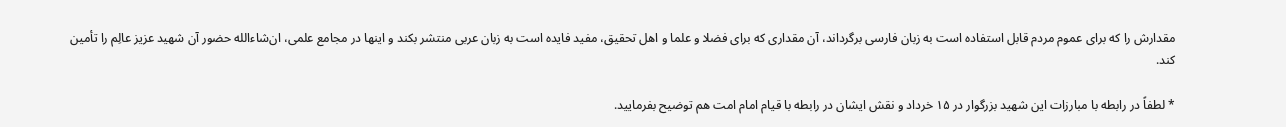مقدارش را که برای عموم مردم قابل استفاده است به زبان فارسی برگرداند، آن مقداری که برای فضلا و علما و اهل تحقیق، مفید فایده است به زبان عربی منتشر بکند و اینها در مجامع علمی، ان‌شاءالله حضور آن شهید عزیز عالِم را تأمین کند.

* لطفاً در رابطه با مبارزات این شهید بزرگوار در ۱۵ خرداد و نقش ایشان در رابطه با قیام امام امت هم توضیح بفرمایید.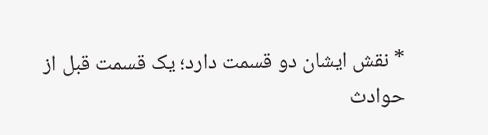* نقش ایشان دو قسمت دارد؛ یک قسمت قبل از حوادث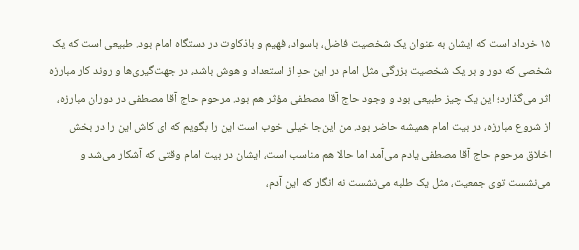۱۵ خرداد است که ایشان به عنوان یک شخصیت فاضل، باسواد، فهیم و باذکاوت در دستگاه امام بود. طبیعی است که یک شخصی که دور و بر یک شخصیت بزرگی مثل امام در این حدِ از استعداد و هوش باشد، در جهت‌گیری‌ها و روند کار مبارزه اثر می‌گذارد؛ این یک چیز طبیعی بود و وجود حاج آقا مصطفی مؤثر هم بود. مرحوم حاج آقا مصطفی در دوران مبارزه، از شروع مبارزه، در بیت امام همیشه حاضر بود. من این‌جا خیلی خوب است این را بگویم که ای کاش این را در بخش اخلاق مرحوم حاج آقا مصطفی یادم می‌آمد اما حالا هم مناسب است، ایشان در بیت امام وقتی که آشکار می‌شد و می‌نشست توی جمعیت، مثل یک طلبه می‌نشست نه انگار که این آدم،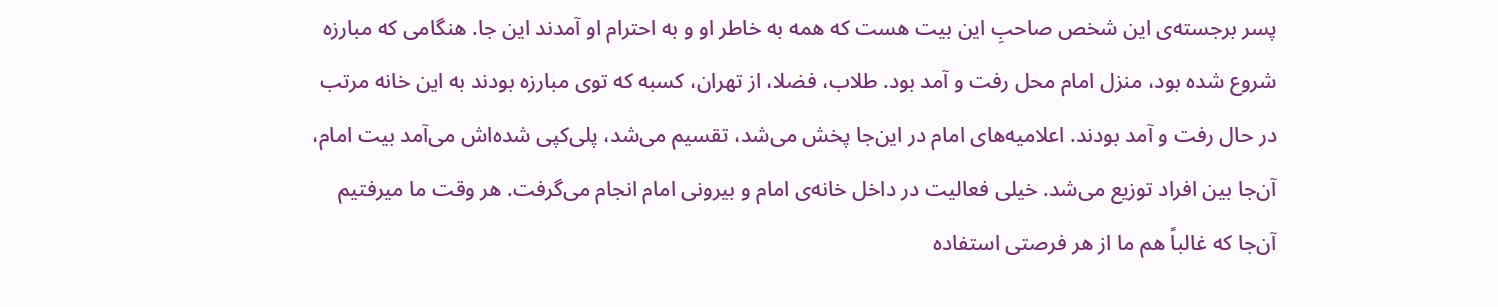پسر برجسته‌ی این شخص صاحبِ این بیت هست که همه به خاطر او و به احترام او آمدند این جا. هنگامی که مبارزه شروع شده بود، منزل امام محل رفت و آمد بود. طلاب، فضلا، از تهران، کسبه که توی مبارزه بودند به این خانه مرتب در حال رفت و آمد بودند. اعلامیه‌های امام در این‌جا پخش می‌شد، تقسیم می‌شد، پلی‌کپی شده‌اش می‌آمد بیت امام، آن‌جا بین افراد توزیع می‌شد. خیلی فعالیت در داخل خانه‌ی امام و بیرونی امام انجام می‌گرفت. هر وقت ما میرفتیم آن‌جا که غالباً هم ما از هر فرصتی استفاده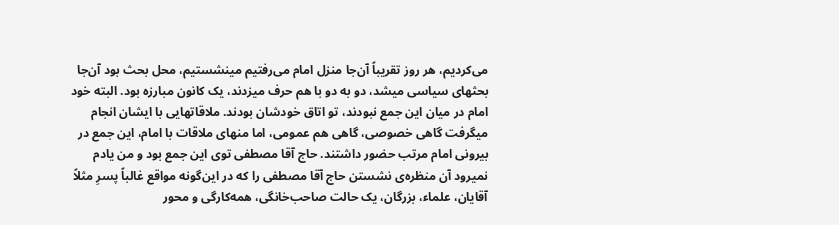می‌کردیم، هر روز تقریباً آن‌جا منزل امام می‌رفتیم مینشستیم، محل بحث بود آن‌جا بحثهای سیاسی میشد، دو به دو با هم حرف میزدند، یک کانون مبارزه بود. البته خود امام در میان این جمع نبودند، تو اتاق خودشان بودند. ملاقاتهایی با ایشان انجام میگرفت گاهی خصوصی، گاهی هم عمومی، اما منهای ملاقات با امام، این جمع در بیرونی امام مرتب حضور داشتند. حاج آقا مصطفی توی این جمع بود و من یادم نمیرود آن منظره‌ی نشستن حاج آقا مصطفی را که در این‌گونه مواقع غالباً پسرِ مثلاً آقایان، علماء، بزرگان، یک حالت صاحب‌خانگی، همه‌کارگی و محور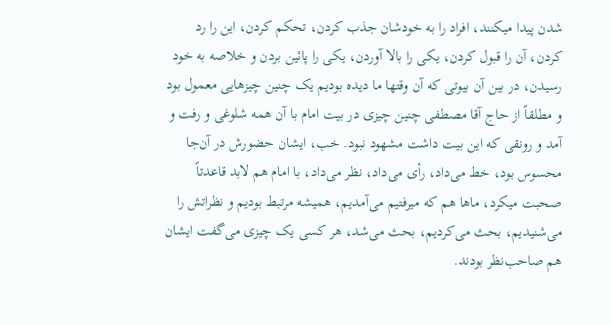شدن پیدا میکنند، افراد را به خودشان جذب کردن، تحکم کردن، این را رد کردن، آن را قبول کردن، یکی را بالا آوردن، یکی را پائین بردن و خلاصه به خود رسیدن، در بین آن بیوتی که آن وقتها ما دیده بودیم یک چنین چیزهایی معمول بود و مطلقاً از حاج آقا مصطفی چنین چیزی در بیت امام با آن همه شلوغی و رفت و آمد و رونقی که این بیت داشت مشهود نبود. خب، ایشان حضورش در آن‌جا محسوس بود، خط می‌داد، رأی می‌داد، نظر می‌داد، با امام هم لابد قاعدتاً صحبت میکرد، ماها هم که میرفتیم می‌آمدیم، همیشه مرتبط بودیم و نظراتش را می‌شنیدیم، بحث می‌کردیم، بحث می‌شد، هر کسی یک چیزی می‌گفت ایشان هم صاحب‌نظر بودند.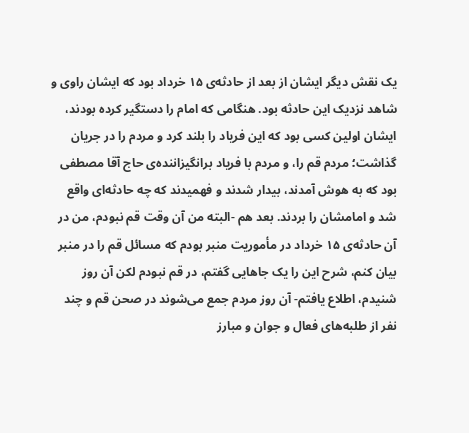یک نقش دیگر ایشان از بعد از حادثه‌ی ۱۵ خرداد بود که ایشان راوی و شاهد نزدیک این حادثه بود. هنگامی که امام را دستگیر کرده بودند، ایشان اولین کسی بود که این فریاد را بلند کرد و مردم را در جریان گذاشت؛ مردم قم را، و مردم با فریاد برانگیزاننده‌ی حاج آقا مصطفی بود که به هوش آمدند، بیدار شدند و فهمیدند که چه حادثه‌ای واقع شد و امامشان را بردند. بعد هم -البته من آن وقت قم نبودم، من در آن حادثه‌ی ۱۵ خرداد در مأموریت منبر بودم که مسائل قم را در منبر بیان کنم، شرح این را یک جاهایی گفتم، در قم نبودم لکن آن روز شنیدم، اطلاع یافتم- آن روز مردم جمع می‌شوند در صحن قم و چند نفر از طلبه‌های فعال و جوان و مبارز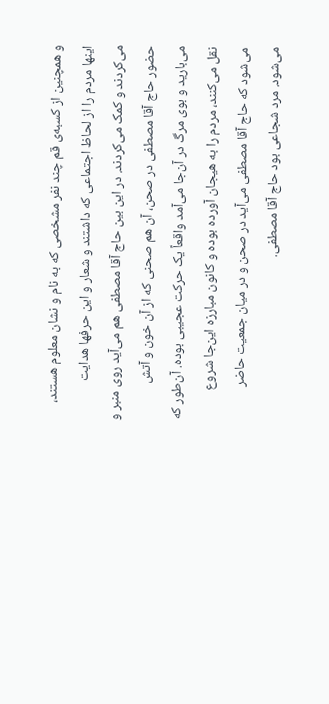و همچنین از کسبه‌ی قم چند نفر مشخصی که به نام و نشان معلوم هستند، اینها مردم را از لحاظ اجتماعی که داشتند و شعار و این حرفها هدایت می‌کردند و کمک می‌کردند. در این بین حاج آقا مصطفی هم می‌آید روی منبر و حضور حاج آقا مصطفی در صحن، آن هم صحنی که از آن خون و آتش می‌بارید و بوی مرگ در آن‌جا می‌آمد واقعاً یک حرکت عجیبی بوده. آن‌طور که نقل می‌کنند، مردم را به هیجان آورده بوده و کانون مبارزه این‌جا شروع می‌شود که حاج آقا مصطفی می‌آید در صحن و در میان جمعیت حاضر می‌شود. مرد شجاعی بود حاج آقا مصطفی.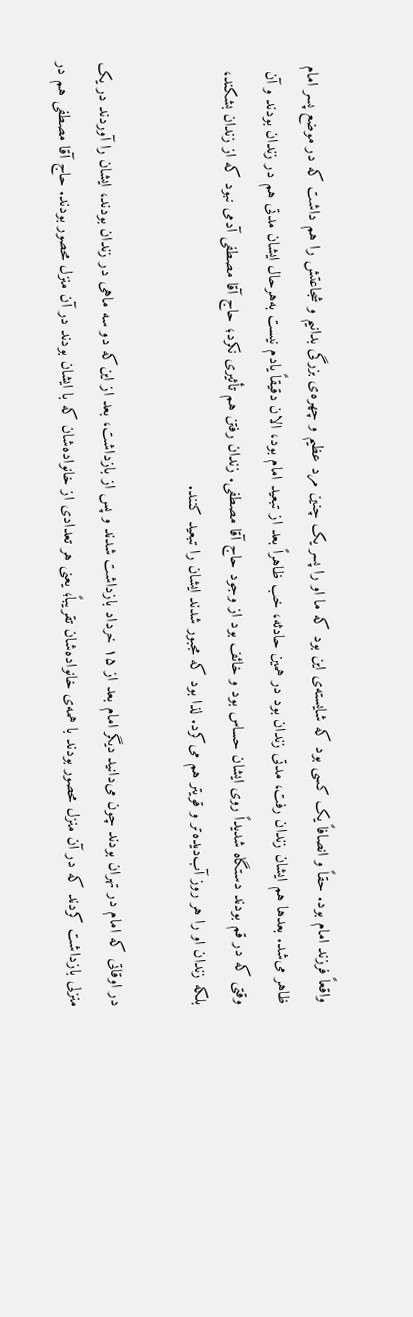واقعاً فرزند امام بود. حقاً و انصافاً یک کسی بود که شایسته‌ی این بود که ما او را پسر یک چنین مرد عظیم و چهره‌ی بزرگی بدانیم و شجاعتش را هم داشت که در موضع پسر امام ظاهر می‌شد. بعدها هم ایشان زندان رفت، مدتی زندان بود در همین حادثه، خب ظاهراً بعد از تبعید امام بود، الان دقیقاً یادم نیست به‌هرحال ایشان مدتی هم در زندان بودند و آن وقتی که در قم بودند دستگاه شدیداً روی ایشان حساس بود و خائف بود از وجود حاج آقا مصطفی. زندان رفتن هم تأثیری نکرد؛ حاج آقا مصطفی آدمی نبود که از زندان بشکند، بلکه زندان او را هر روز آب‌دیده‌تر و قویتر هم می‌کرد. لذا بود که مجبور شدند ایشان را تبعید کنند.

در اوقاتی که امام در تهران بودند چون می‌دانید دیگر امام بعد از ۱۵ خرداد بازداشت شدند و پس از بازداشت، بعد از این‌که دو سه ماهی در زندان بودند، ایشان را آوردند در یک منزلی بازداشت کردند که در آن منزل محصور بودند با همه‌ی خانواده‌شان تقریباً؛ یعنی هر تعدادی از خانواده‌شان که با ایشان بودند در آن منزل محصور بودند. حاج آقا مصطفی هم در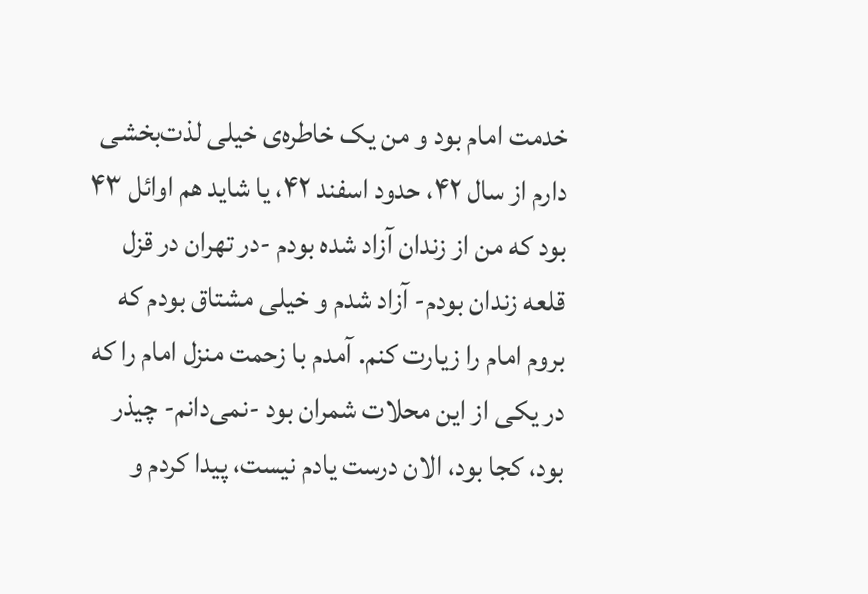خدمت امام بود و من یک خاطره‌ی خیلی لذت‌بخشی دارم از سال ۴۲، حدود اسفند ۴۲، یا شاید هم اوائل ۴۳ بود که من از زندان آزاد شده بودم -در تهران در قزل قلعه زندان بودم- آزاد شدم و خیلی مشتاق بودم که بروم امام را زیارت کنم. آمدم با زحمت منزل امام را که در یکی از این محلات شمران بود -نمی‌دانم- چیذر بود، کجا بود، الان درست یادم نیست، پیدا کردم و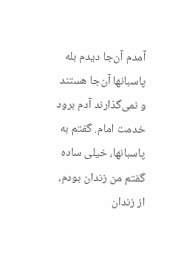آمدم آن‌جا دیدم بله پاسبانها آن‌جا هستند و نمی‌گذارند آدم برود خدمت امام. گفتم به پاسبانها، خیلی ساده گفتم من زندان بودم، از زندان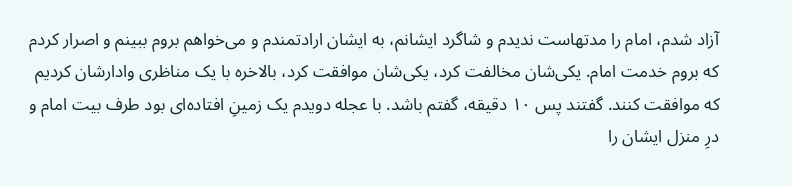آزاد شدم، امام را مدتهاست ندیدم و شاگرد ایشانم، به ایشان ارادتمندم و می‌خواهم بروم ببینم و اصرار کردم که بروم خدمت امام. یکی‌شان مخالفت کرد، یکی‌شان موافقت کرد، بالاخره با یک مناظری وادارشان کردیم که موافقت کنند. گفتند پس ۱۰ دقیقه، گفتم باشد. با عجله دویدم یک زمینِ افتاده‌ای بود طرف بیت امام و درِ منزل ایشان را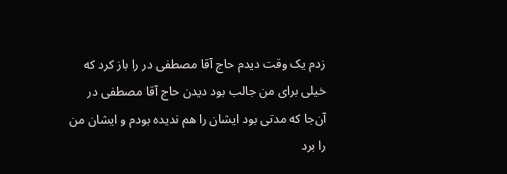زدم یک وقت دیدم حاج آقا مصطفی در را باز کرد که خیلی برای من جالب بود دیدن حاج آقا مصطفی در آن‌جا که مدتی بود ایشان را هم ندیده بودم و ایشان من را برد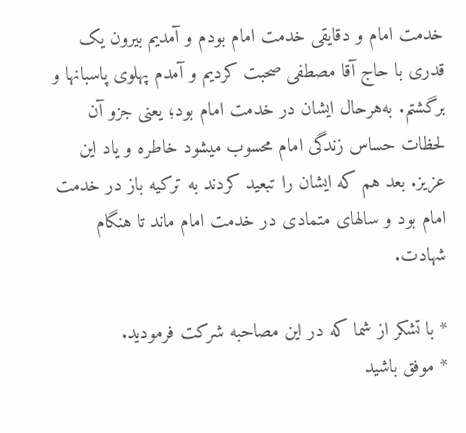خدمت امام و دقایقی خدمت امام بودم و آمدیم بیرون یک قدری با حاج آقا مصطفی صحبت کردیم و آمدم پهلوی پاسبانها و برگشتم. به‌هرحال ایشان در خدمت امام بود؛ یعنی جزو آن لحظات حساس زندگی امام محسوب میشود خاطره و یاد این عزیز. بعد هم که ایشان را تبعید کردند به ترکیه باز در خدمت امام بود و سالهای متمادی در خدمت امام ماند تا هنگام شهادت.

* با تشکر از شما که در این مصاحبه شرکت فرمودید.
* موفق باشید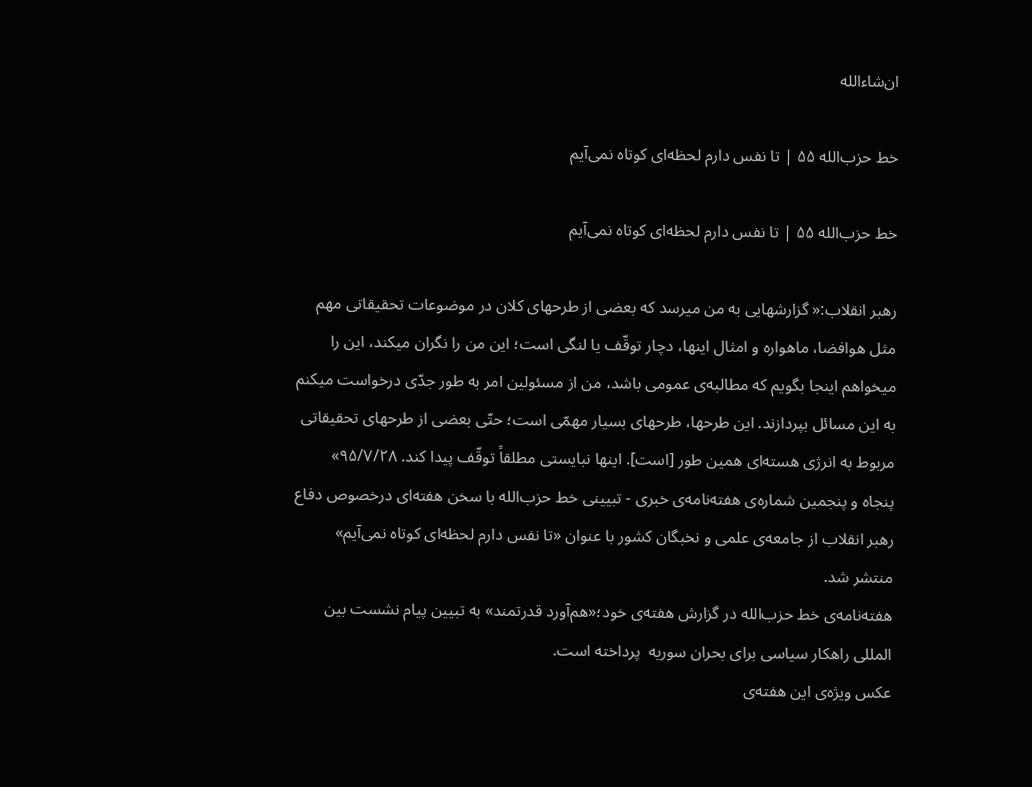ان‌شاءالله

خط حزب‌الله ۵۵ | تا نفس دارم لحظه‌ای کوتاه نمی‌آیم

خط حزب‌الله ۵۵ | تا نفس دارم لحظه‌ای کوتاه نمی‌آیم

رهبر انقلاب:« گزارشهایی به من میرسد که بعضی از طرحهای کلان در موضوعات تحقیقاتی مهم مثل هوافضا، ماهواره و امثال اینها، دچار توقّف یا لنگی است؛ این من را نگران میکند، این را میخواهم اینجا بگویم که مطالبه‌ی عمومی باشد، من از مسئولین امر به طور جدّی درخواست میکنم به این مسائل بپردازند. این طرحها، طرحهای بسیار مهمّی است؛ حتّی بعضی از طرحهای تحقیقاتی مربوط به انرژی هسته‌ای همین طور [است‌]. اینها نبایستی مطلقاً توقّف پیدا کند. ۹۵/۷/۲۸»
پنجاه و پنجمین شماره‌ی هفته‌نامه‌ی خبری - تبیینی خط حزب‌الله با سخن هفته‌‌ای درخصوص دفاع رهبر انقلاب از جامعه‌ی علمی و نخبگان کشور با عنوان «تا نفس دارم لحظه‌ای کوتاه نمی‌آیم» منتشر شد.
هفته‌نامه‌ی خط حزب‌الله در گزارش هفته‌ی خود؛«هم‌آورد قدرتمند» به تبیین پیام نشست بین المللی راهکار سیاسی برای بحران سوریه  پرداخته است.
عکس ویژه‌ی این هفته‌ی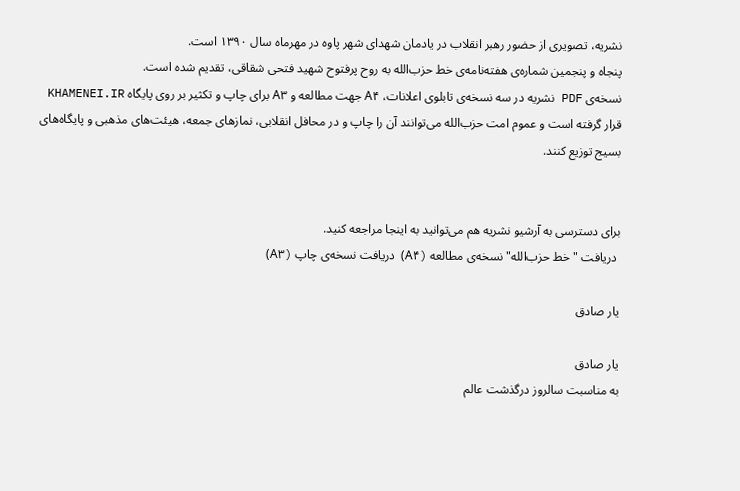نشریه، تصویری از حضور رهبر انقلاب در یادمان شهدای شهر پاوه در مهرماه سال ۱۳۹۰ است.
پنجاه و پنجمین شماره‌ی هفته‌نامه‌ی خط حزب‌الله به روح پرفتوح شهید فتحی شقاقی، تقدیم شده است.
نسخه‌ی PDF نشریه در سه نسخه‌ی تابلوی اعلانات، A۴ جهت مطالعه و A۳ برای چاپ و تکثیر بر روی پایگاه KHAMENEI.IR قرار گرفته است و عموم امت حزب‌الله می‌توانند آن را چاپ و در محافل انقلابی، نمازهای جمعه، هیئت‌های مذهبی و پایگاه‌های بسیج توزیع کنند.


برای دسترسی به آرشیو نشریه هم می‌توانید به اینجا مراجعه کنید.
 دریافت "خط حزب‌الله" نسخه‌ی مطالعه (A۴)  دریافت نسخه‌ی چاپ (A۳)

یار صادق

یار صادق
به مناسبت سالروز درگذشت عالم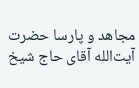مجاهد و پارسا حضرت آیت‌الله آقای حاج شیخ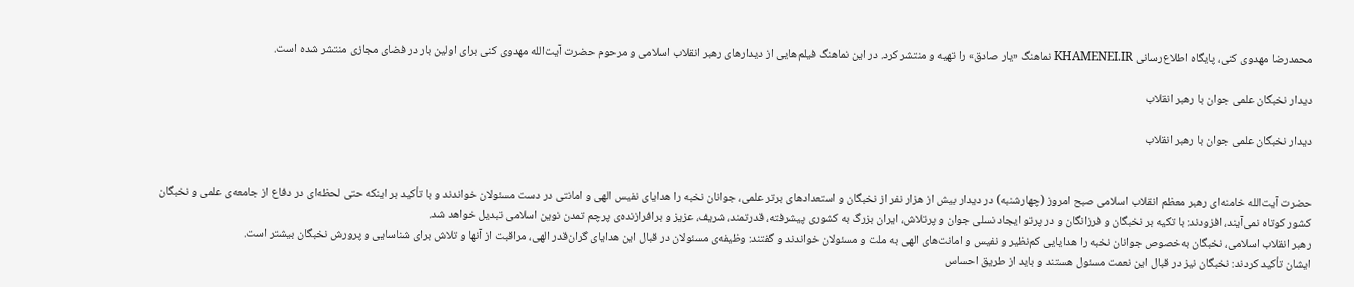محمدرضا مهدوی کنی، پایگاه اطلاع‌رسانی KHAMENEI.IR نماهنگ «یار صادق» را تهیه و منتشر کرد. در این نماهنگ فیلم‌هایی از دیدارهای رهبر انقلاب اسلامی و مرحوم حضرت آیت‌الله مهدوی کنی برای اولین بار در فضای مجازی منتشر شده است.

دیدار نخبگان علمی جوان با رهبر انقلاب

دیدار نخبگان علمی جوان با رهبر انقلاب


حضرت آیت‌الله خامنه‌ای رهبر معظم انقلاب اسلامی صبح امروز (چهارشنبه) در دیدار بیش از هزار نفر از نخبگان و استعدادهای برتر علمی، جوانان نخبه را هدایای نفیس الهی و امانتی در دست مسئولان خواندند و با تأکید بر اینکه حتی لحظه‌ای در دفاع از جامعه‌ی علمی و نخبگان کشور کوتاه نمی‌آیند، افزودند: با تکیه بر نخبگان و فرزانگان و در پرتو ایجاد نسلی جوان و پرتلاش، ایران بزرگ به کشوری پیشرفته، قدرتمند، شریف، عزیز و برافرازنده‌ی پرچم تمدن نوین اسلامی تبدیل خواهد شد.
رهبر انقلاب اسلامی، نخبگان به‌خصوص جوانان نخبه را هدایایی کم‌نظیر و نفیس و امانت‌های الهی به ملت و مسئولان خواندند و گفتند: وظیفه‌ی مسئولان در قبال این هدایای گران‌قدر الهی، مراقبت از آنها و تلاش برای شناسایی و پرورش نخبگان بیشتر است.
ایشان تأکید کردند: نخبگان نیز در قبال این نعمت مسئول هستند و باید از طریق احساس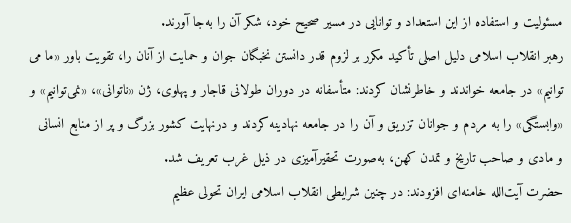مسئولیت و استفاده از این استعداد و توانایی در مسیر صحیح خود، شکر آن را به‌جا آورند.
رهبر انقلاب اسلامی دلیل اصلی تأکید مکرر بر لزوم قدر دانستن نخبگان جوان و حمایت از آنان را، تقویت باور «ما می توانیم» در جامعه خواندند و خاطرنشان کردند: متأسفانه در دوران طولانی قاجار و پهلوی، ژن «ناتوانی»، «نمی‌توانیم» و «وابستگی» را به مردم و جوانان تزریق و آن را در جامعه نهادینه کردند و درنهایت کشور بزرگ و پر از منابع انسانی و مادی و صاحب تاریخ و تمدن کهن، به‌صورت تحقیرآمیزی در ذیل غرب تعریف شد.
حضرت آیت‌الله خامنه‌ای افزودند: در چنین شرایطی انقلاب اسلامی ایران تحولی عظیم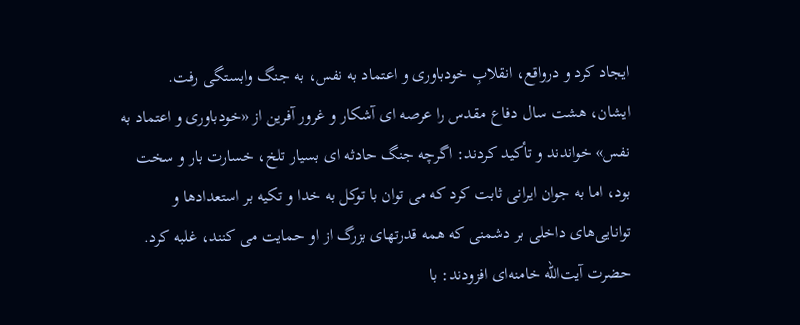ایجاد کرد و درواقع، انقلابِ خودباوری و اعتماد به نفس، به جنگ وابستگی رفت.
ایشان، هشت سال دفاع مقدس را عرصه ای آشکار و غرور آفرین از «خودباوری و اعتماد به نفس» خواندند و تأکید کردند: اگرچه جنگ حادثه ای بسیار تلخ، خسارت بار و سخت بود، اما به جوان ایرانی ثابت کرد که می توان با توکل به خدا و تکیه بر استعدادها و توانایی‌های داخلی بر دشمنی که همه قدرتهای بزرگ از او حمایت می کنند، غلبه کرد.
حضرت آیت‌الله خامنه‌ای افزودند: با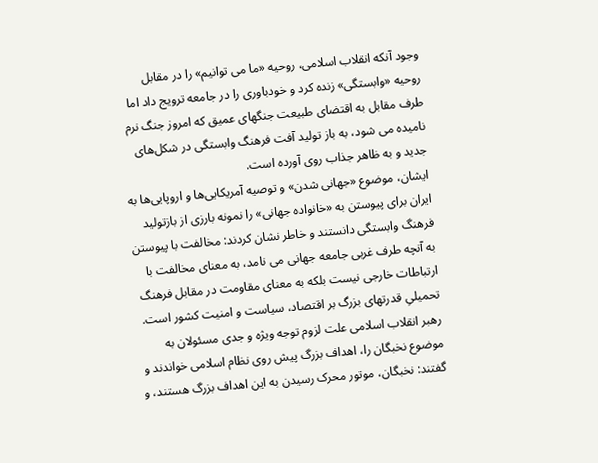وجود آنکه انقلاب اسلامی، روحیه «ما می توانیم» را در مقابل روحیه «وابستگی» زنده کرد و خودباوری را در جامعه ترویج داد اما طرف مقابل به اقتضای طبیعت جنگهای عمیق که امروز جنگ نرم نامیده می شود، به باز تولید آفت فرهنگ وابستگی در شکل‌های جدید و به ظاهر جذاب روی آورده است.
ایشان، موضوع «جهانی شدن» و توصیه آمریکایی‌ها و اروپایی‌ها به ایران برای پیوستن به «خانواده جهانی» را نمونه بارزی از بازتولید فرهنگ وابستگی دانستند و خاطر نشان کردند: مخالفت با پیوستن به آنچه طرف غربی جامعه جهانی می نامد، به معنای مخالفت با ارتباطات خارجی نیست بلکه به معنای مقاومت در مقابل فرهنگ تحمیلیِ قدرتهای بزرگ بر اقتصاد، سیاست و امنیت کشور است.
رهبر انقلاب اسلامی علت لزوم توجه ویژه و جدی مسئولان به موضوع نخبگان را، اهداف بزرگ پیش روی نظام اسلامی خواندند و گفتند: نخبگان، موتور محرک رسیدن به این اهداف بزرگ هستند، و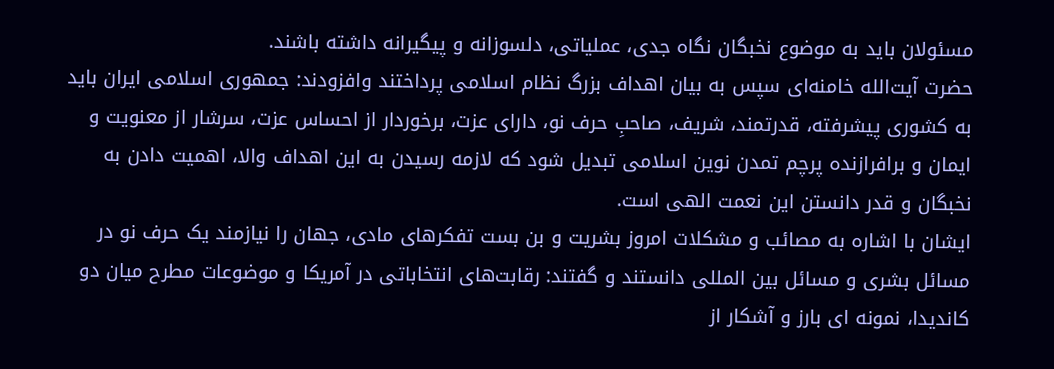مسئولان باید به موضوع نخبگان نگاه جدی، عملیاتی، دلسوزانه و پیگیرانه داشته باشند.
حضرت آیت‌الله خامنه‌ای سپس به بیان اهداف بزرگ نظام اسلامی پرداختند وافزودند: جمهوری اسلامی ایران باید به کشوری پیشرفته، قدرتمند، شریف، صاحبِ حرف نو، دارای عزت، برخوردار از احساس عزت، سرشار از معنویت و ایمان و برافرازنده پرچم تمدن نوین اسلامی تبدیل شود که لازمه رسیدن به این اهداف والا، اهمیت دادن به نخبگان و قدر دانستن این نعمت الهی است.
ایشان با اشاره به مصائب و مشکلات امروز بشریت و بن بست تفکر‌های مادی، جهان را نیازمند یک حرف نو در مسائل بشری و مسائل بین المللی دانستند و گفتند: رقابت‌های انتخاباتی در آمریکا و موضوعات مطرح میان دو کاندیدا، نمونه ای بارز و آشکار از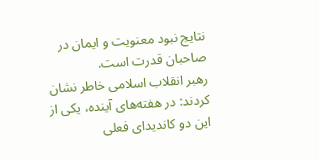نتایج نبود معنویت و ایمان در صاحبان قدرت است.
رهبر انقلاب اسلامی خاطر نشان کردند: در هفته‌های آینده، یکی از این دو کاندیدای فعلی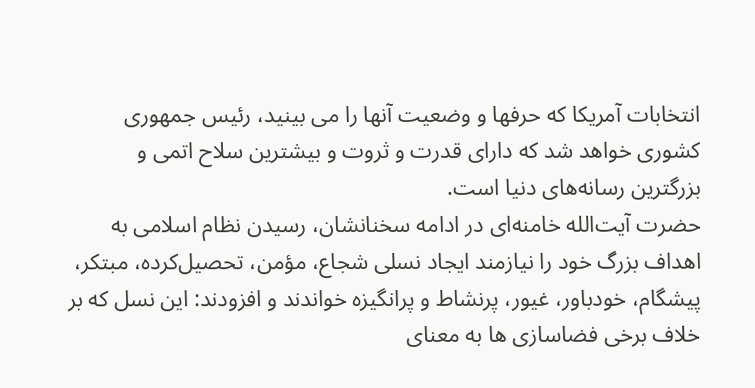انتخابات آمریکا که حرفها و وضعیت آنها را می بینید، رئیس جمهوری کشوری خواهد شد که دارای قدرت و ثروت و بیشترین سلاح اتمی و بزرگترین رسانه‌های دنیا است.
حضرت آیت‌الله خامنه‌ای در ادامه سخنانشان، رسیدن نظام اسلامی به اهداف بزرگ خود را نیازمند ایجاد نسلی شجاع، مؤمن، تحصیل‌کرده، مبتکر، پیشگام، خودباور، غیور، پرنشاط و پرانگیزه خواندند و افزودند: این نسل که بر خلاف برخی فضاسازی‌ ها به معنای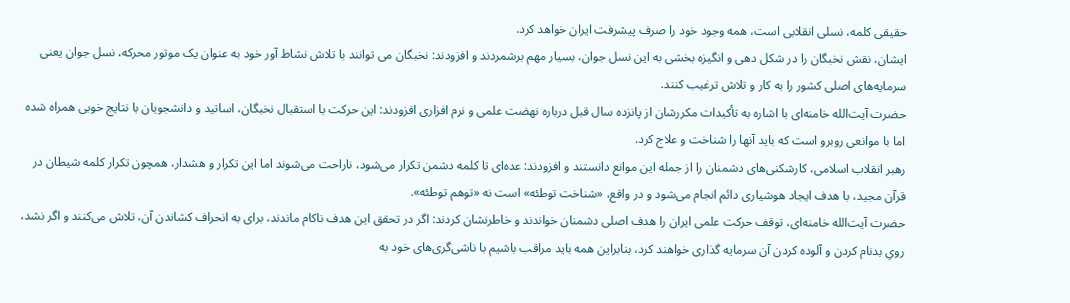حقیقی کلمه، نسلی انقلابی است، همه وجود خود را صرف پیشرفت ایران خواهد کرد.
ایشان، نقش نخبگان را در شکل دهی و انگیزه بخشی به این نسل جوان، بسیار مهم برشمردند و افزودند: نخبگان می توانند با تلاش نشاط آور خود به عنوان یک موتور محرکه، نسل جوان یعنی سرمایه‌های اصلی کشور را به کار و تلاش ترغیب کنند.
حضرت آیت‌الله خامنه‌ای با اشاره به تأکیدات مکررشان از پانزده سال قبل درباره نهضت علمی و نرم افزاری افزودند: این حرکت با استقبال نخبگان، اساتید و دانشجویان با نتایج خوبی همراه شده اما با موانعی روبرو است که باید آنها را شناخت و علاج کرد.
رهبر انقلاب اسلامی، کارشکنی‌های دشمنان را از جمله این موانع دانستند و افزودند: عده‌ای تا کلمه دشمن تکرار می‌شود، ناراحت می‌شوند اما این تکرار و هشدار، همچون تکرار کلمه‌‌ شیطان در قرآن مجید، با هدف ایجاد هوشیاری دائم انجام می‌شود و در واقع، «شناخت توطئه» است نه «توهم توطئه».
حضرت آیت‌الله خامنه‌ای، توقف حرکت علمی ایران را هدف اصلی دشمنان خواندند و خاطرنشان کردند: اگر در تحقق این هدف ناکام ماندند، برای به انحراف کشاندن آن، تلاش می‌کنند و اگر نشد، رویِ بدنام کردن و آلوده کردن آن سرمایه گذاری خواهند کرد، بنابراین همه باید مراقب باشیم با ناشی‌گری‌های خود به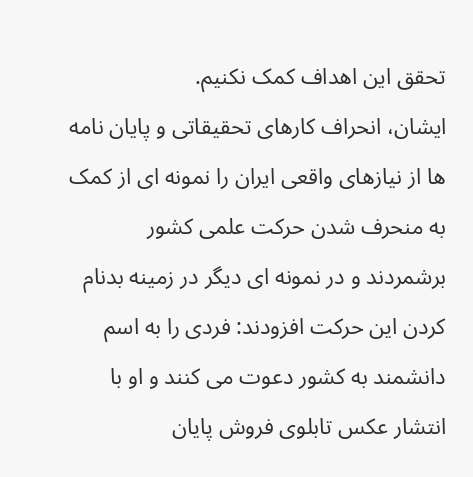تحقق این اهداف کمک نکنیم.
ایشان، انحراف کارهای تحقیقاتی و پایان نامه ها از نیازهای واقعی ایران را نمونه ای از کمک به منحرف شدن حرکت علمی کشور برشمردند و در نمونه ای دیگر در زمینه بدنام کردن این حرکت افزودند: فردی را به اسم دانشمند به کشور دعوت می کنند و او با انتشار عکس تابلوی فروش پایان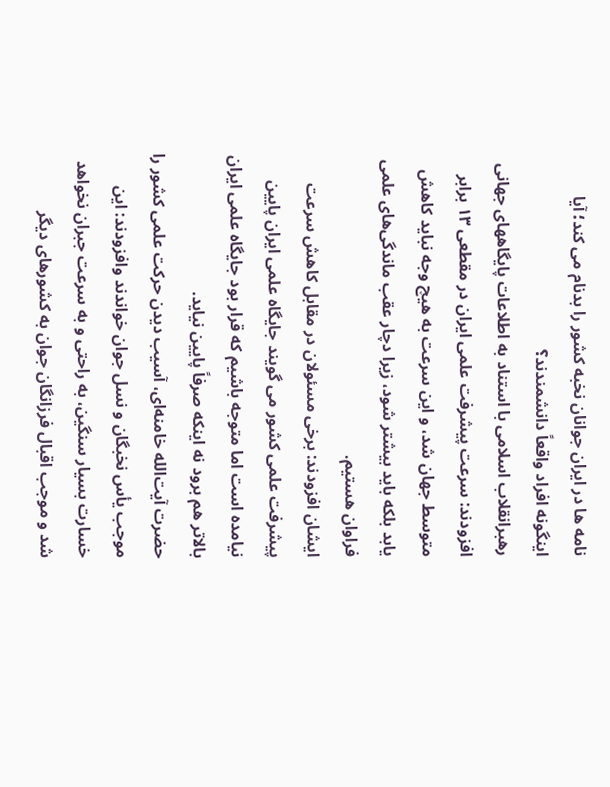نامه ها در ایران جوانان نخبه کشور را بدنام می کند؛ آیا اینگونه افراد واقعاً دانشمندند؟
رهبرانقلاب اسلامی با استناد به اطلاعات پایگاههای جهانی افزودند: سرعت پیشرفت علمی ایران در مقطعی ۱۳ برابر متوسط جهان شد، و این سرعت به هیچ وجه نباید کاهش یابد بلکه باید بیشتر شود، زیرا دچار عقب ماندگی‌های علمی فراوان هستیم.
ایشان افزودند: برخی مسئولان در مقابل کاهش سرعت پیشرفت علمی کشور می گویند جایگاه علمی ایران پایین نیامده است اما متوجه باشیم که قرار بود جایگاه علمی ایران بالاتر هم برود نه اینکه صرفاً پایین نیاید.
حضرت آیت‌الله خامنه‌ای، آسیب دیدن حرکت علمی کشور را موجب یأس نخبگان و نسل جوان خواندند وافزودند: این خسارت بسیار سنگین، به راحتی و به سرعت جبران نخواهد شد و موجب اقبال فرزانگان جوان به کشورهای دیگر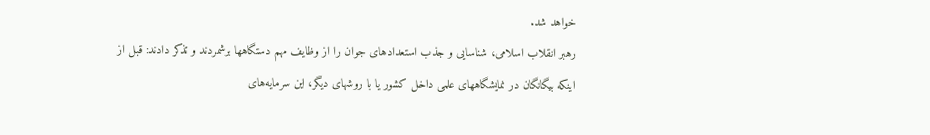خواهد شد.
رهبر انقلاب اسلامی، شناسایی و جذب استعدادهای جوان را از وظایف مهم دستگاهها برشمردند و تذکر دادند: قبل از اینکه بیگانگان در نمایشگاههای علمی داخل کشور یا با روشهای دیگر، این سرمایه‌های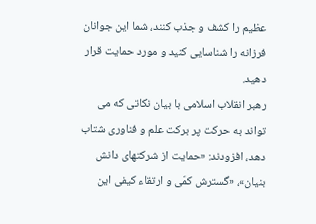عظیم را کشف و جذب کنند، شما این جوانان فرزانه را شناسایی کنید و مورد حمایت قرار دهید.
رهبر انقلاب اسلامی با بیان نکاتی که می تواند به حرکت پر برکت علم و فناوری شتاب دهد، افزودند: «حمایت از شرکتهای دانش بنیان»، «گسترش کمّی و ارتقاء کیفی این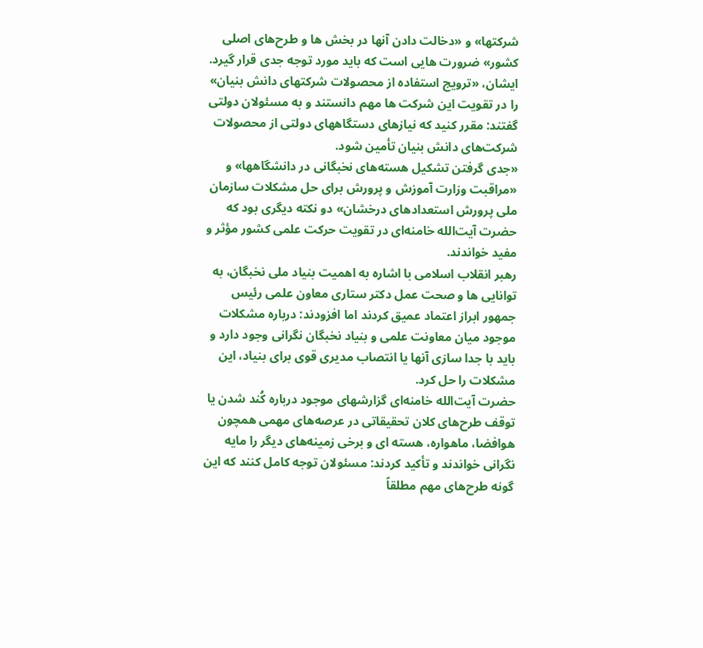شرکتها» و «دخالت دادن آنها در بخش ها و طرح‌های اصلی کشور» ضرورت هایی است که باید مورد توجه جدی قرار گیرد.
ایشان، «ترویج استفاده از محصولات شرکتهای دانش بنیان» را در تقویت این شرکت ها مهم دانستند و به مسئولان دولتی گفتند: مقرر کنید که نیازهای دستگاههای دولتی از محصولات شرکت‌های دانش بنیان تأمین شود.
«جدی گرفتن تشکیل هسته‌های نخبگانی در دانشگاهها» و «مراقبت وزارت آموزش و پرورش برای حل مشکلات سازمان ملی پرورش استعدادهای درخشان» دو نکته دیگری بود که حضرت آیت‌الله خامنه‌ای در تقویت حرکت علمی کشور مؤثر و مفید خواندند.
رهبر انقلاب اسلامی با اشاره به اهمیت بنیاد ملی نخبگان، به توانایی ها و صحت عمل دکتر ستاری معاون علمی رئیس جمهور ابراز اعتماد عمیق کردند اما افزودند: درباره مشکلات موجود میان معاونت علمی و بنیاد نخبگان نگرانی وجود دارد و باید با جدا سازی آنها یا انتصاب مدیری قوی برای بنیاد، این مشکلات را حل کرد.
حضرت آیت‌الله خامنه‌ای گزارشهای موجود درباره کُند شدن یا توقف طرح‌های کلان تحقیقاتی در عرصه‌های مهمی همچون هوافضا، ماهواره، هسته ای و برخی زمینه‌های دیگر را مایه نگرانی خواندند و تأکید کردند: مسئولان توجه کامل کنند که این گونه طرح‌های مهم مطلقاً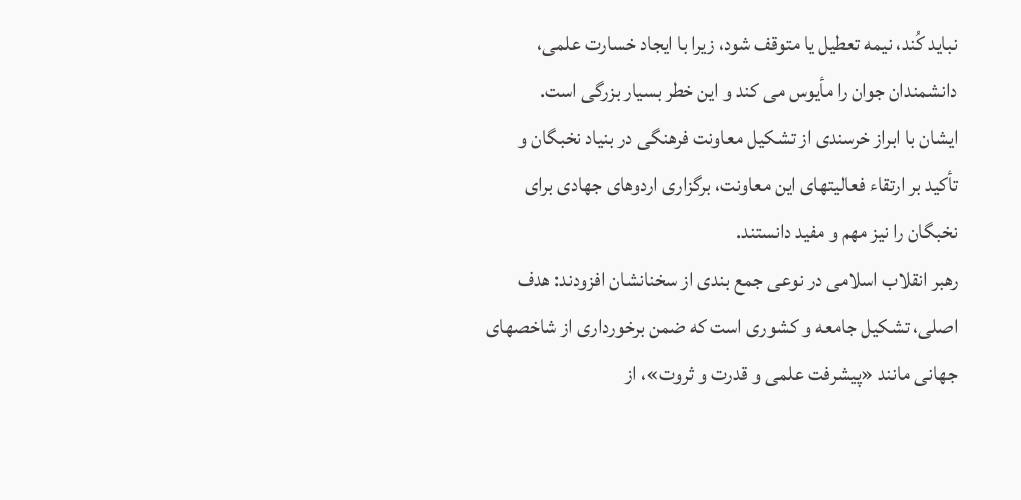نباید کُند، نیمه تعطیل یا متوقف شود، زیرا با ایجاد خسارت علمی، دانشمندان جوان را مأیوس می کند و این خطر بسیار بزرگی است.
ایشان با ابراز خرسندی از تشکیل معاونت فرهنگی در بنیاد نخبگان و تأکید بر ارتقاء فعالیتهای این معاونت، برگزاری اردوهای جهادی برای نخبگان را نیز مهم و مفید دانستند.
رهبر انقلاب اسلامی در نوعی جمع بندی از سخنانشان افزودند: هدف اصلی، تشکیل جامعه و کشوری است که ضمن برخورداری از شاخصهای جهانی مانند «پیشرفت علمی و قدرت و ثروت»، از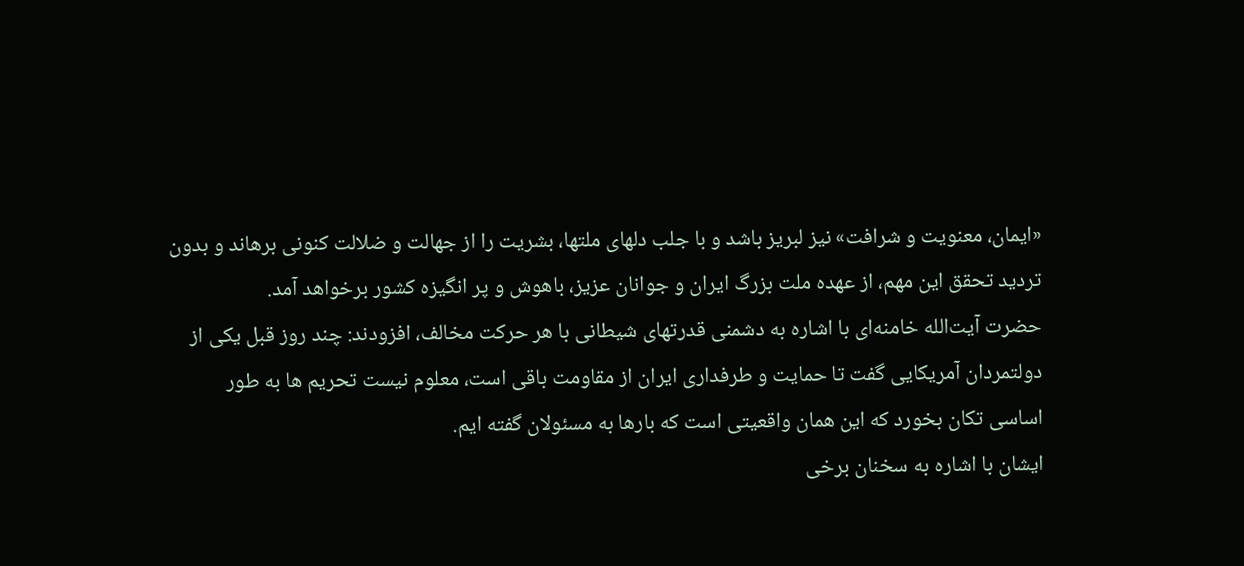«ایمان، معنویت و شرافت» نیز لبریز باشد و با جلب دلهای ملتها، بشریت را از جهالت و ضلالت کنونی برهاند و بدون تردید تحقق این مهم، از عهده ملت بزرگ ایران و جوانان عزیز، باهوش و پر انگیزه کشور برخواهد آمد.
حضرت آیت‌الله خامنه‌ای با اشاره به دشمنی قدرتهای شیطانی با هر حرکت مخالف، افزودند: چند روز قبل یکی از دولتمردان آمریکایی گفت تا حمایت و طرفداری ایران از مقاومت باقی است، معلوم نیست تحریم ها به طور اساسی تکان بخورد که این همان واقعیتی است که بارها به مسئولان گفته ایم.
ایشان با اشاره به سخنان برخی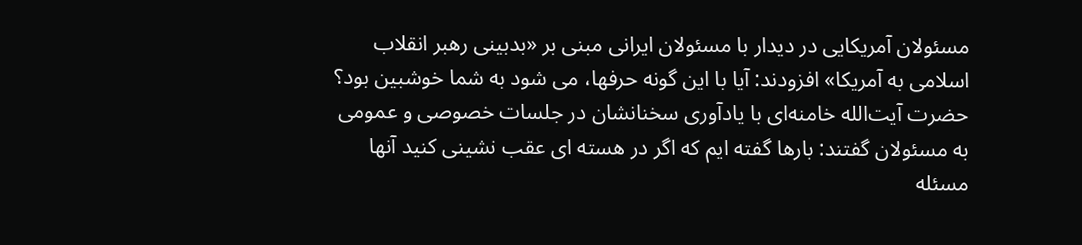مسئولان آمریکایی در دیدار با مسئولان ایرانی مبنی بر «بدبینی رهبر انقلاب اسلامی به آمریکا» افزودند: آیا با این گونه حرفها، می شود به شما خوشبین بود؟
حضرت آیت‌الله خامنه‌ای با یادآوری سخنانشان در جلسات خصوصی و عمومی به مسئولان گفتند: بارها گفته ایم که اگر در هسته ای عقب نشینی کنید آنها مسئله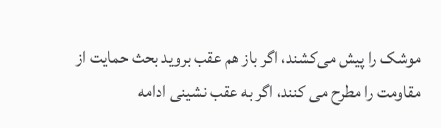موشک را پیش می‌کشند، اگر باز هم عقب بروید بحث حمایت از مقاومت را مطرح می کنند، اگر به عقب نشینی ادامه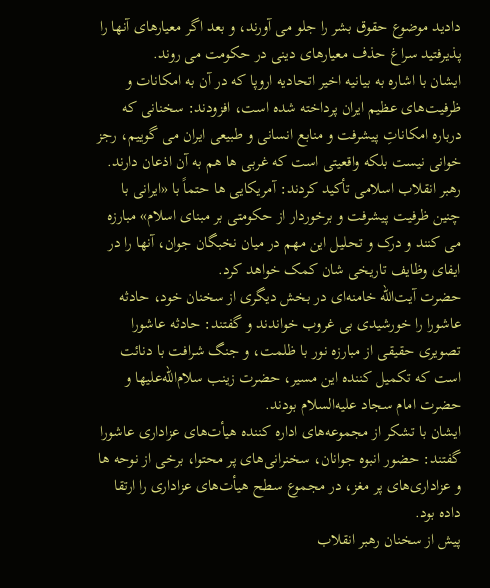دادید موضوع حقوق بشر را جلو می آورند، و بعد اگر معیارهای آنها را پذیرفتید سراغ حذف معیارهای دینی در حکومت می روند.
ایشان با اشاره به بیانیه اخیر اتحادیه اروپا که در آن به امکانات و ظرفیت‌های عظیم ایران پرداخته شده است، افزودند: سخنانی که درباره امکاناتِ پیشرفت و منابع انسانی و طبیعی ایران می گوییم، رجز خوانی نیست بلکه واقعیتی است که غربی ها هم به آن اذعان دارند.
رهبر انقلاب اسلامی تأکید کردند: آمریکایی ها حتماً با «ایرانی با چنین ظرفیت پیشرفت و برخوردار از حکومتی بر مبنای اسلام» مبارزه می کنند و درک و تحلیل این مهم در میان نخبگان جوان، آنها را در ایفای وظایف تاریخی شان کمک خواهد کرد.
حضرت آیت‌الله خامنه‌ای در بخش دیگری از سخنان خود، حادثه عاشورا را خورشیدی بی غروب خواندند و گفتند: حادثه عاشورا تصویری حقیقی از مبارزه نور با ظلمت، و جنگ شرافت با دنائت است که تکمیل کننده این مسیر، حضرت زینب سلام‌الله‌علیها و حضرت امام سجاد علیه‌السلام بودند.
ایشان با تشکر از مجموعه‌های اداره کننده هیأت‌های عزاداری عاشورا گفتند: حضور انبوه جوانان، سخنرانی‌های پر محتوا، برخی از نوحه ها و عزاداری‌های پر مغز، در مجموع سطح هیأت‌های عزاداری را ارتقا داده بود.
پیش از سخنان رهبر انقلاب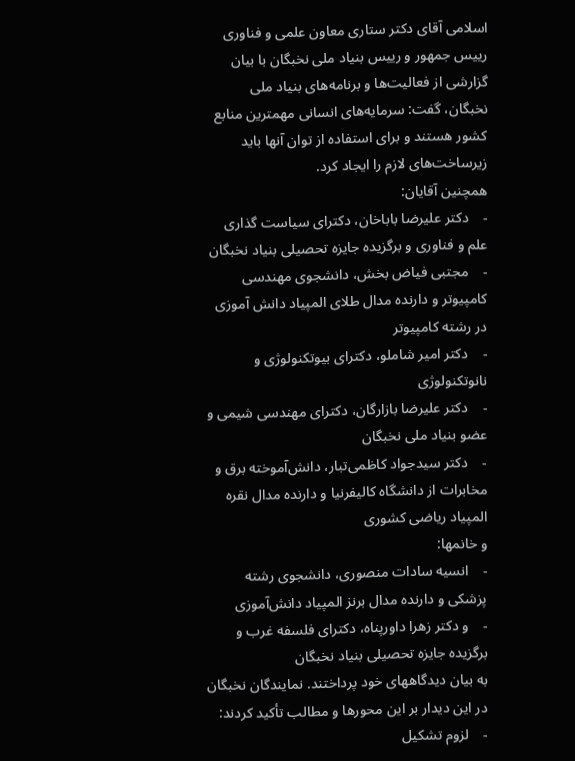اسلامی آقای دکتر ستاری معاون علمی و فناوری رییس جمهور و رییس بنیاد ملی نخبگان با بیان گزارشی از فعالیت‌ها و برنامه‌های بنیاد ملی نخبگان، گفت: سرمایه‌های انسانی مهمترین منابع کشور هستند و برای استفاده از توان آنها باید زیرساخت‌های لازم را ایجاد کرد.
همچنین آقایان:
-    دکتر علیرضا باباخان، دکترای سیاست گذاری علم و فناوری و برگزیده جایزه تحصیلی بنیاد نخبگان
-    مجتبی فیاض بخش، دانشجوی مهندسی کامپیوتر و دارنده مدال طلای المپیاد دانش آموزی در رشته کامپیوتر
-    دکتر امیر شاملو، دکترای بیوتکنولوژی و نانوتکنولوژی
-    دکتر علیرضا بازارگان، دکترای مهندسی شیمی و عضو بنیاد ملی نخبگان
-    دکتر سیدجواد کاظمی‌تبار، دانش‌آموخته برق و مخابرات از دانشگاه کالیفرنیا و دارنده مدال نقره المپیاد ریاضی کشوری
و خانمها:
-    انسیه سادات منصوری، دانشجوی رشته پزشکی و دارنده مدال برنز المپیاد دانش‌آموزی
-    و دکتر زهرا داورپناه، دکترای فلسفه غرب و برگزیده جایزه تحصیلی بنیاد نخبگان
به بیان دیدگاههای خود پرداختند. نمایندگان نخبگان در این دیدار بر این محورها و مطالب تأکید کردند:
-    لزوم تشکیل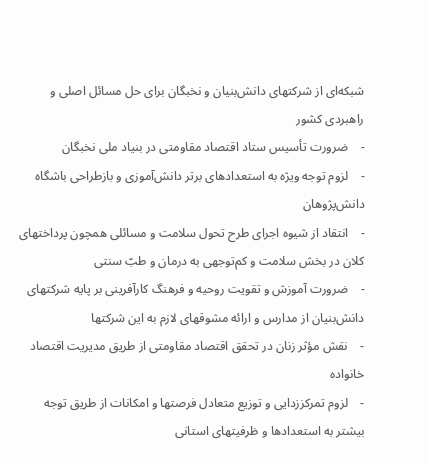شبکه‌ای از شرکتهای دانش‌بنیان و نخبگان برای حل مسائل اصلی و راهبردی کشور
-    ضرورت تأسیس ستاد اقتصاد مقاومتی در بنیاد ملی نخبگان
-    لزوم توجه ویژه به استعدادهای برتر دانش‌آموزی و بازطراحی باشگاه دانش‌پژوهان
-    انتقاد از شیوه اجرای طرح تحول سلامت و مسائلی همچون پرداختهای کلان در بخش سلامت و کم‌توجهی به درمان و طبّ سنتی
-    ضرورت آموزش و تقویت روحیه و فرهنگ کارآفرینی بر پایه شرکتهای دانش‌بنیان از مدارس و ارائه مشوقهای لازم به این شرکتها
-    نقش مؤثر زنان در تحقق اقتصاد مقاومتی از طریق مدیریت اقتصاد خانواده
-    لزوم تمرکززدایی و توزیع متعادل فرصتها و امکانات از طریق توجه بیشتر به استعدادها و ظرفیتهای استانی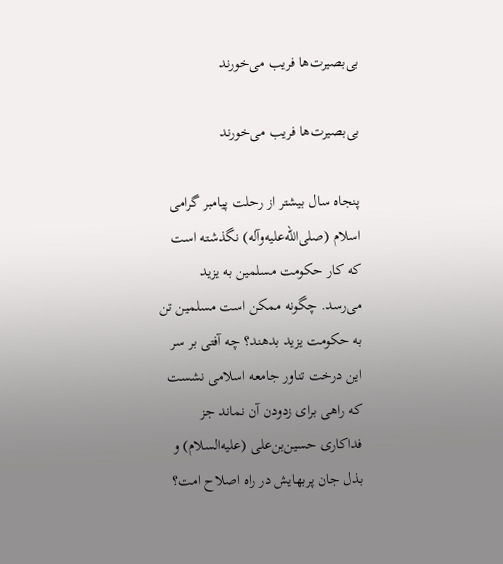بی‌بصیرت‌ها فریب می‌خورند

بی‌بصیرت‌ها فریب می‌خورند

پنجاه سال بیشتر از رحلت پیامبر گرامی اسلام (صلی‌الله‌علیه‌وآله) نگذشته است که کار حکومت مسلمین به یزید می‌رسد. چگونه ممکن است مسلمین تن به حکومت یزید بدهند؟ چه آفتی بر سر این درخت تناور جامعه اسلامی نشست که راهی برای زدودن آن نماند جز فداکاری حسین‌بن‌علی (علیه‌السلام) و بذل جان پربهایش در راه اصلاح امت؟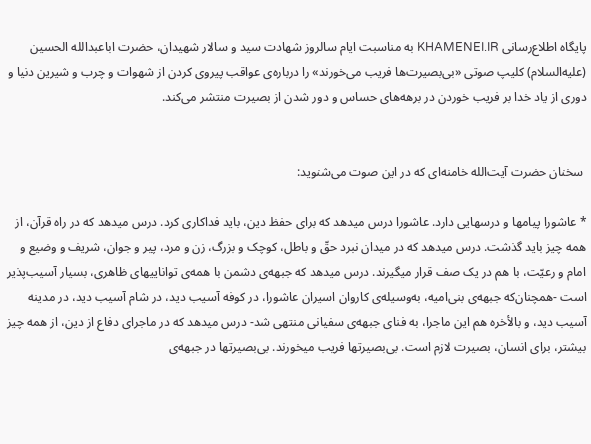پایگاه اطلاع‌رسانی KHAMENEI.IR به مناسبت ایام سالروز شهادت سید و سالار شهیدان، حضرت اباعبدالله الحسین (علیه‌السلام) کلیپ صوتی «بی‌بصیرت‌ها فریب می‌خورند» را درباره‌ی عواقب پیروی کردن از شهوات و چرب و شیرین دنیا و دوری از یاد خدا بر فریب خوردن در برهه‌های حساس و دور شدن از بصیرت منتشر می‌کند.


 سخنان حضرت آیت‌الله خامنه‌ای که در این صوت می‌شنوید:

* عاشورا پیامها و درسهایی دارد. عاشورا درس میدهد که برای حفظ دین، باید فداکاری کرد. درس میدهد که در راه قرآن، از همه چیز باید گذشت. درس میدهد که در میدان نبرد حقّ و باطل، کوچک و بزرگ، زن و مرد، پیر و جوان، شریف و وضیع و امام و رعیّت، با هم‌ در یک صف قرار میگیرند. درس میدهد که جبهه‌ی دشمن با همه‌ی تواناییهای ظاهری، بسیار آسیب‌پذیر است -همچنان‌که جبهه‌ی بنی‌امیه، به‌وسیله‌ی کاروان اسیران عاشورا، در کوفه آسیب دید، در شام آسیب دید، در مدینه آسیب دید، و بالأخره هم این ماجرا، به فنای جبهه‌ی سفیانی منتهی شد- درس میدهد که در ماجرای دفاع از دین، از همه چیز بیشتر، برای انسان، بصیرت لازم است. بی‌بصیرتها فریب میخورند. بی‌بصیرتها در جبهه‌ی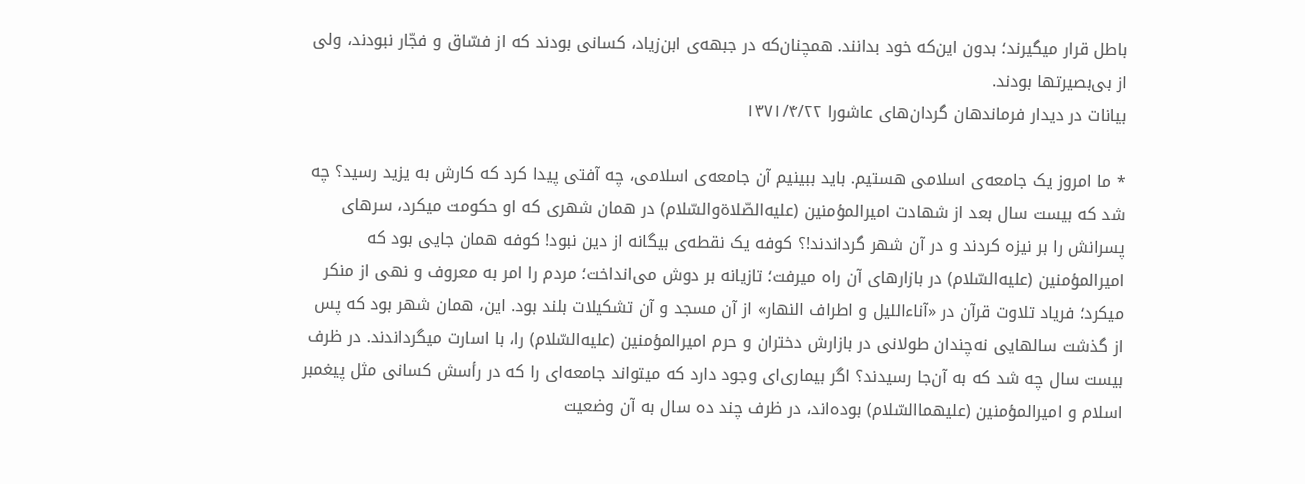باطل قرار میگیرند؛ بدون این‌که خود بدانند. همچنان‌که در جبهه‌ی ابن‌زیاد، کسانی بودند که از فسّاق و فجّار نبودند، ولی از بی‌بصیرتها بودند.
بیانات در دیدار فرماندهان گردان‌های عاشورا ۱۳۷۱/۴/۲۲

* ما امروز یک جامعه‌‌ی اسلامی هستیم. باید ببینیم آن جامعه‌‌ی اسلامی، چه آفتی پیدا کرد که کارش به یزید رسید؟ چه شد که بیست سال بعد از شهادت امیرالمؤمنین (علیه‌الصّلاةوالسّلام) در همان شهری که او حکومت میکرد، سرهای پسرانش را بر نیزه کردند و در آن شهر گرداندند!؟ کوفه یک نقطه‌ی بیگانه از دین نبود! کوفه همان جایی بود که امیرالمؤمنین (علیه‌السّلام) در بازارهای آن راه میرفت؛ تازیانه بر دوش می‌انداخت؛ مردم را امر به معروف و نهی از منکر میکرد؛ فریاد تلاوت قرآن در «آناءاللیل و اطراف النهار» از آن مسجد و آن تشکیلات بلند بود. این، همان شهر بود که پس از گذشت سالهایی نه‌چندان طولانی در بازارش دختران و حرم امیرالمؤمنین (علیه‌السّلام) را، با اسارت میگرداندند. در ظرف بیست سال چه شد که به آن‌جا رسیدند؟ اگر بیماری‌ای وجود دارد که میتواند جامعه‌ای را که در رأسش کسانی مثل پیغمبر اسلام و امیرالمؤمنین (علیهماالسّلام) بوده‌اند، در ظرف چند ده سال به آن وضعیت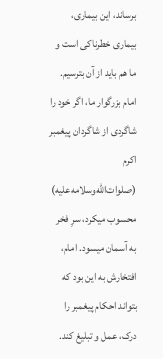برساند، این بیماری، بیماری خطرناکی است و ما هم باید از آن بترسیم. امام بزرگوار ما، اگر خود را شاگردی از شاگردان پیغمبر اکرم (صلوات‌الله‌وسلامه‌علیه) محسوب میکرد، سرِ فخر به آسمان میسود. امام، افتخارش به این بود که بتواند احکام پیغمبر را درک، عمل و تبلیغ کند.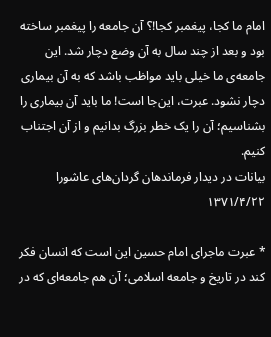امام ما کجا، پیغمبر کجا!؟ آن جامعه را پیغمبر ساخته بود و بعد از چند سال به آن وضع دچار شد. این جامعه‌ی ما خیلی باید مواظب باشد که به آن بیماری دچار نشود. عبرت، این‌جا است! ما باید آن بیماری را بشناسیم؛ آن را یک خطر بزرگ بدانیم و از آن اجتناب کنیم.
بیانات در دیدار فرماندهان گردان‌های عاشورا ۱۳۷۱/۴/۲۲

* عبرت ماجرای امام حسین این است که انسان فکر کند در تاریخ و جامعه اسلامی؛ آن هم جامعه‌ای که در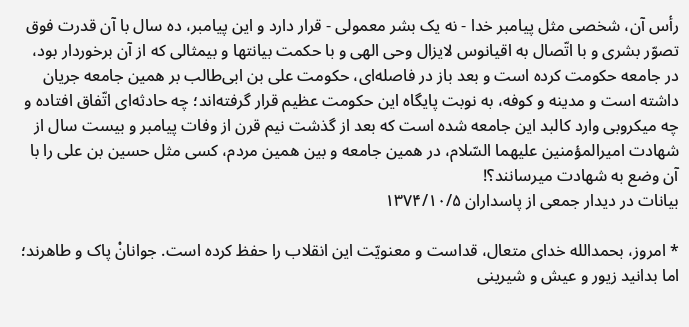رأس آن، شخصی مثل پیامبر خدا - نه یک بشر معمولی - قرار دارد و این پیامبر، ده سال با آن قدرت فوق تصوّر بشری و با اتّصال به اقیانوس لایزال وحی الهی و با حکمت بیانتها و بیمثالی که از آن برخوردار بود، در جامعه حکومت کرده است و بعد باز در فاصله‌ای، حکومت علی بن ابی‌طالب بر همین جامعه جریان داشته است و مدینه و کوفه، به نوبت پایگاه این حکومت عظیم قرار گرفته‌اند؛ چه حادثه‌ای اتّفاق افتاده و چه میکروبی وارد کالبد این جامعه شده است که بعد از گذشت نیم قرن از وفات پیامبر و بیست سال از شهادت امیرالمؤمنین علیهما السّلام، در همین جامعه و بین همین مردم، کسی مثل حسین بن علی را با آن وضع به شهادت میرسانند؟!
بیانات در دیدار جمعی از پاسداران ۱۳۷۴/۱۰/۵

* امروز، بحمدالله خدای متعال، قداست و معنویّت این انقلاب را حفظ کرده است. جوانانْ پاک و طاهرند؛ اما بدانید زیور و عیش و شیرینی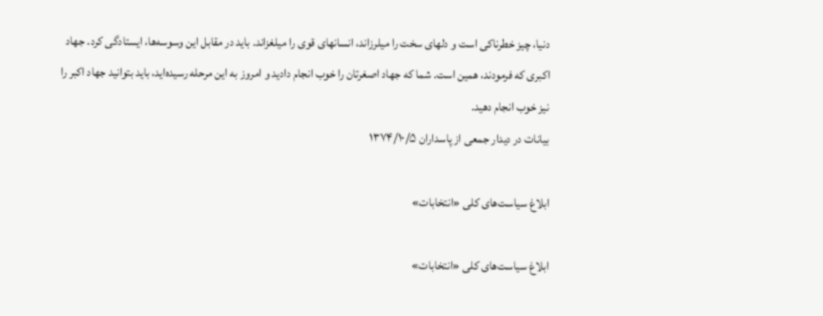دنیا، چیز خطرناکی است و دلهای سخت را میلرزاند، انسانهای قوی را میلغزاند. باید در مقابل این وسوسه‌ها، ایستادگی کرد. جهاد اکبری که فرمودند، همین است. شما که جهاد اصغرتان را خوب انجام دادید و امروز به این مرحله رسیده‌اید، باید بتوانید جهاد اکبر را نیز خوب انجام دهید.
بیانات در دیدار جمعی از پاسداران ۱۳۷۴/۱۰/۵

ابلاغ سیاست‌های کلی «انتخابات»

ابلاغ سیاست‌های کلی «انتخابات»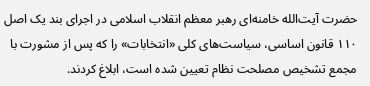حضرت آیت‌الله خامنه‌ای رهبر معظم انقلاب اسلامی در اجرای بند یک اصل ۱۱۰ قانون اساسی، سیاست‌های کلی «انتخابات» را که پس از مشورت با مجمع تشخیص مصلحت نظام تعیین شده است، ابلاغ کردند.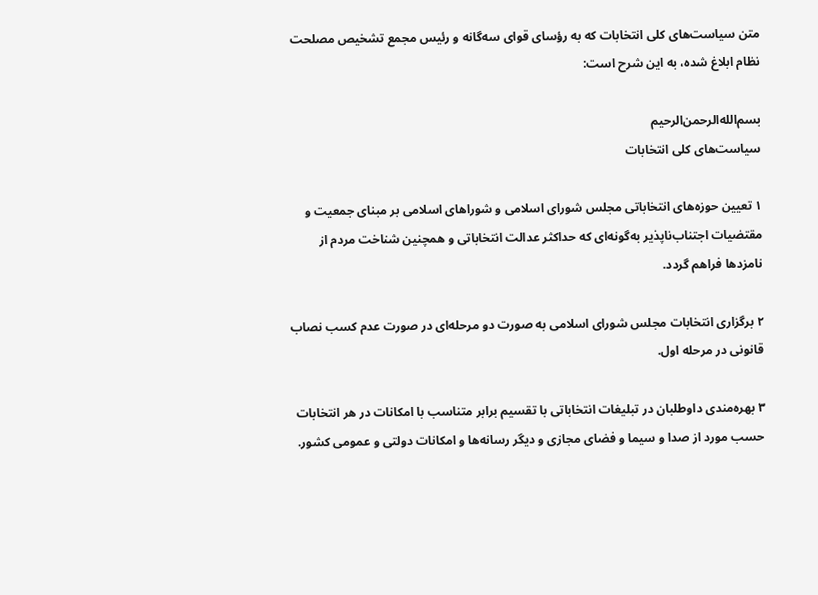متن سیاست‌های کلی انتخابات که به رؤسای قوای سه‌گانه و رئیس مجمع تشخیص مصلحت نظام ابلاغ شده، به این شرح است:

بسم‌‌الله‌الرحمن‌الرحیم
سیاست‌های کلی انتخابات

۱ تعیین حوزه‌های انتخاباتی مجلس شورای اسلامی و شوراهای اسلامی بر مبنای جمعیت و مقتضیات اجتناب‌ناپذیر به‌گونه‌ای که حداکثر عدالت انتخاباتی و همچنین شناخت مردم از نامزدها فراهم گردد.

۲ برگزاری انتخابات مجلس شورای اسلامی به صورت دو مرحله‌ای در صورت عدم کسب نصاب قانونی در مرحله اول.

۳ بهره‌مندی داوطلبان در تبلیغات انتخاباتی با تقسیم برابر متناسب با امکانات در هر انتخابات حسب مورد از صدا و سیما و فضای مجازی و دیگر رسانه‌ها و امکانات دولتی و عمومی کشور.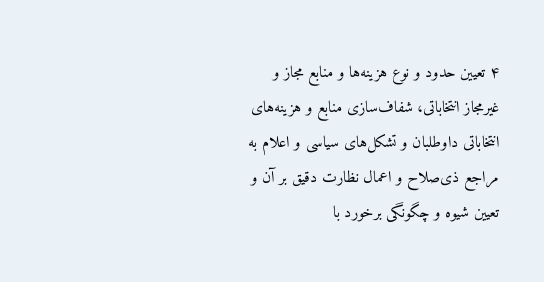۴ تعیین حدود و نوع هزینه‌ها و منابع مجاز و غیرمجاز انتخاباتی، شفاف‌سازی منابع و هزینه‌های انتخاباتی داوطلبان و تشکل‌های سیاسی و اعلام به مراجع ذی‌صلاح و اعمال نظارت دقیق بر آن و تعیین شیوه و چگونگی برخورد با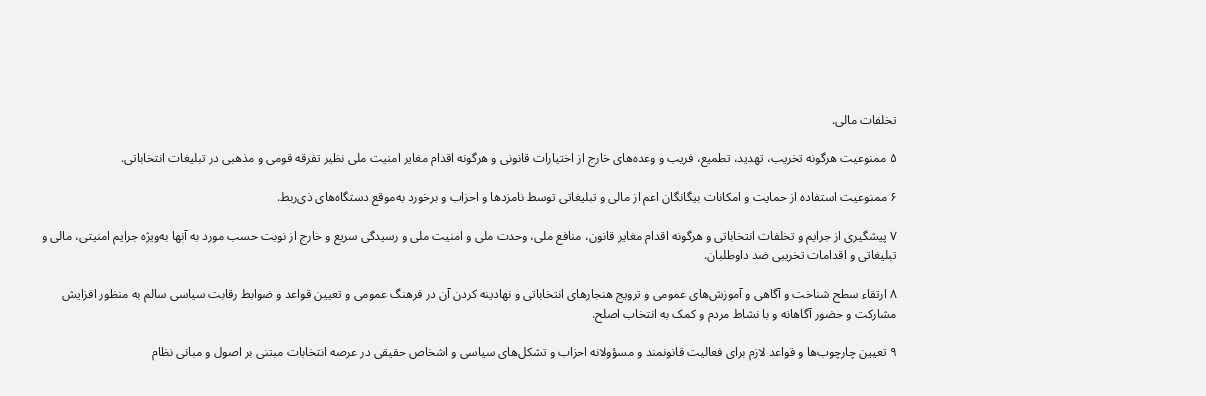تخلفات مالی.

۵ ممنوعیت هرگونه تخریب، تهدید، تطمیع، فریب و وعده‌های خارج از اختیارات قانونی و هرگونه اقدام مغایر امنیت ملی نظیر تفرقه قومی و مذهبی در تبلیغات انتخاباتی.

۶ ممنوعیت استفاده از حمایت و امکانات بیگانگان اعم از مالی و تبلیغاتی توسط نامزدها و احزاب و برخورد به‌موقع دستگاه‌های ذی‌ربط.

۷ پیشگیری از جرایم و تخلفات انتخاباتی و هرگونه اقدام مغایر قانون، منافع ملی، وحدت ملی و امنیت ملی و رسیدگی سریع و خارج از نوبت حسب مورد به آنها به‌ویژه جرایم امنیتی، مالی و تبلیغاتی و اقدامات تخریبی ضد داوطلبان.

۸ ارتقاء سطح شناخت و آگاهی و آموزش‌های عمومی و ترویج هنجارهای انتخاباتی و نهادینه کردن آن در فرهنگ عمومی و تعیین قواعد و ضوابط رقابت سیاسی سالم به منظور افزایش مشارکت و حضور آگاهانه و با نشاط مردم و کمک به انتخاب اصلح.

۹ تعیین چارچوب‌ها و قواعد لازم برای فعالیت قانونمند و مسؤولانه احزاب و تشکل‌های سیاسی و اشخاص حقیقی در عرصه انتخابات مبتنی بر اصول و مبانی نظام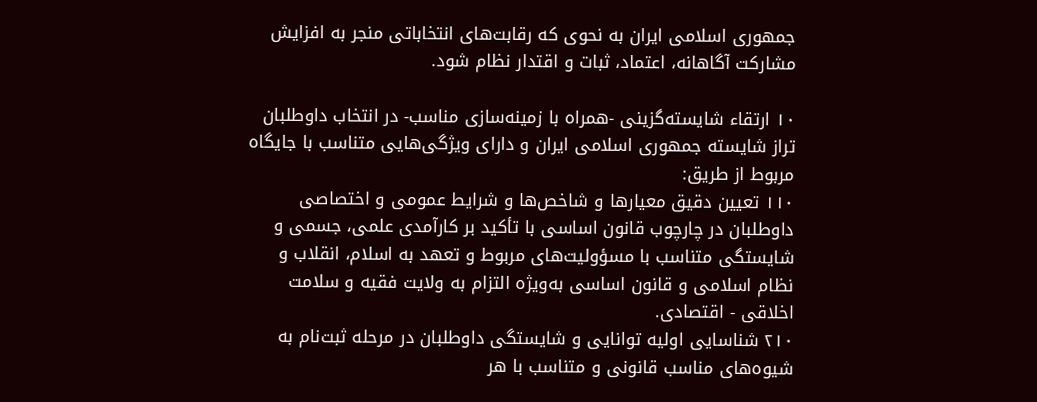جمهوری اسلامی ایران به نحوی که رقابت‌های انتخاباتی منجر به افزایش مشارکت آگاهانه، اعتماد، ثبات و اقتدار نظام شود.

۱۰ ارتقاء شایسته‌گزینی -همراه با زمینه‌سازی مناسب- در انتخاب داوطلبان تراز شایسته جمهوری اسلامی ایران و دارای ویژگی‌هایی متناسب با جایگاه مربوط از طریق:
۱۱۰ تعیین دقیق معیارها و شاخص‌ها و شرایط عمومی و اختصاصی داوطلبان در چارچوب قانون اساسی با تأکید بر کارآمدی علمی، جسمی و شایستگی متناسب با مسؤولیت‌های مربوط و تعهد به اسلام، انقلاب و نظام اسلامی و قانون اساسی به‌ویژه التزام به ولایت فقیه و سلامت اخلاقی - اقتصادی.
۲۱۰ شناسایی اولیه توانایی و شایستگی داوطلبان در مرحله ثبت‌نام به شیوه‌های مناسب قانونی و متناسب با هر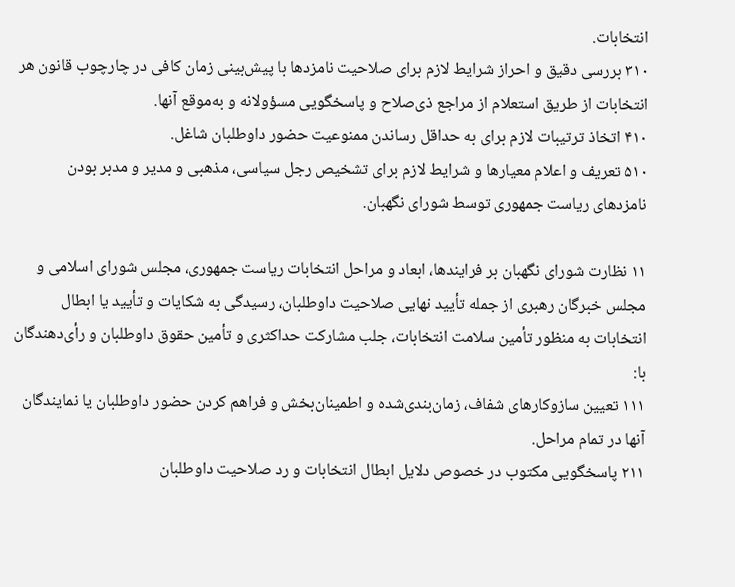انتخابات.
۳۱۰ بررسی دقیق و احراز شرایط لازم برای صلاحیت نامزدها با پیش‌بینی زمان کافی در چارچوب قانون هر انتخابات از طریق استعلام از مراجع ذی‌صلاح و پاسخگویی مسؤولانه و به‌موقع آنها.
۴۱۰ اتخاذ ترتیبات لازم برای به حداقل رساندن ممنوعیت حضور داوطلبان شاغل.
۵۱۰ تعریف و اعلام معیارها و شرایط لازم برای تشخیص رجل سیاسی، مذهبی و مدیر و مدبر بودن نامزدهای ریاست جمهوری توسط شورای نگهبان.

۱۱ نظارت شورای نگهبان بر فرایندها، ابعاد و مراحل انتخابات ریاست جمهوری، مجلس شورای اسلامی و مجلس خبرگان رهبری از جمله تأیید نهایی صلاحیت داوطلبان، رسیدگی به شکایات و تأیید یا ابطال انتخابات به منظور تأمین سلامت انتخابات، جلب مشارکت حداکثری و تأمین حقوق داوطلبان و رأی‌دهندگان با:
۱۱۱ تعیین سازوکارهای شفاف، زمان‌بندی‌شده و اطمینان‌بخش و فراهم کردن حضور داوطلبان یا نمایندگان آنها در تمام مراحل.
۲۱۱ پاسخگویی مکتوب در خصوص دلایل ابطال انتخابات و رد صلاحیت داوطلبان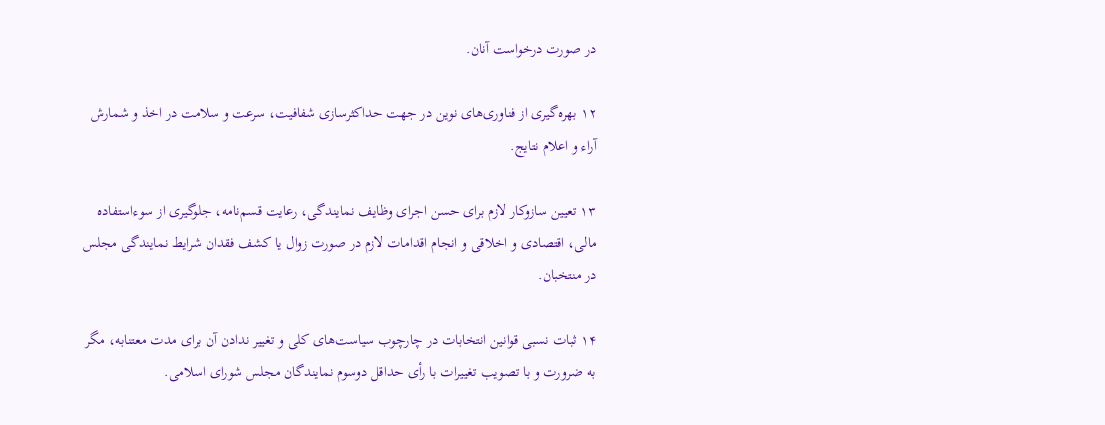در صورت درخواست آنان.

۱۲ بهره‌گیری از فناوری‌های نوین در جهت حداکثرسازی شفافیت، سرعت و سلامت در اخذ و شمارش آراء و اعلام نتایج.

۱۳ تعیین سازوکار لازم برای حسن اجرای وظایف نمایندگی، رعایت قسم‌نامه، جلوگیری از سوءاستفاده مالی، اقتصادی و اخلاقی و انجام اقدامات لازم در صورت زوال یا کشف فقدان شرایط نمایندگی مجلس در منتخبان.

۱۴ ثبات نسبی قوانین انتخابات در چارچوب سیاست‌های کلی و تغییر ندادن آن برای مدت معتنابه، مگر به ضرورت و با تصویب تغییرات با رأی حداقل دوسوم نمایندگان مجلس شورای اسلامی.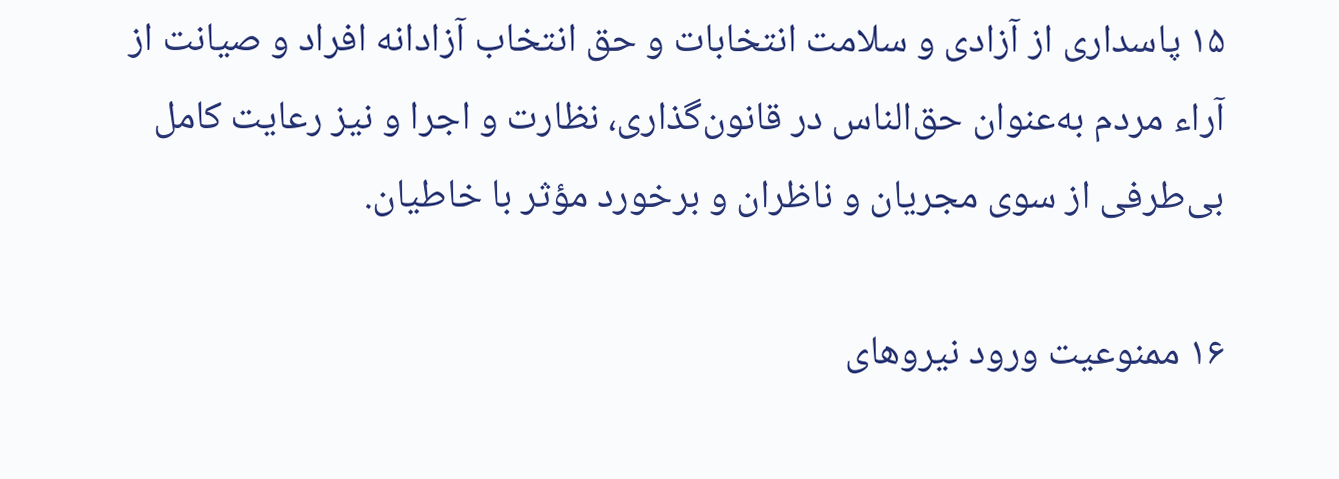۱۵ پاسداری از آزادی و سلامت انتخابات و حق انتخاب آزادانه افراد و صیانت از آراء مردم به‌عنوان حق‌الناس در قانون‌گذاری، نظارت و اجرا و نیز رعایت کامل بی‌طرفی از سوی مجریان و ناظران و برخورد مؤثر با خاطیان.

۱۶ ممنوعیت ورود نیروهای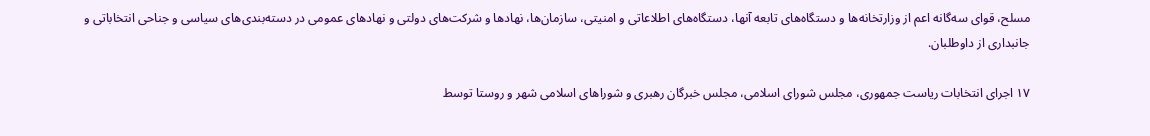مسلح، قوای سه‌گانه اعم از وزارتخانه‌ها و دستگاه‌های تابعه آنها، دستگاه‌های اطلاعاتی و امنیتی، سازمان‌ها، نهادها و شرکت‌های دولتی و نهادهای عمومی در دسته‌بندی‌های سیاسی و جناحی انتخاباتی و جانبداری از داوطلبان.

۱۷ اجرای انتخابات ریاست جمهوری، مجلس شورای اسلامی، مجلس خبرگان رهبری و شوراهای اسلامی شهر و روستا توسط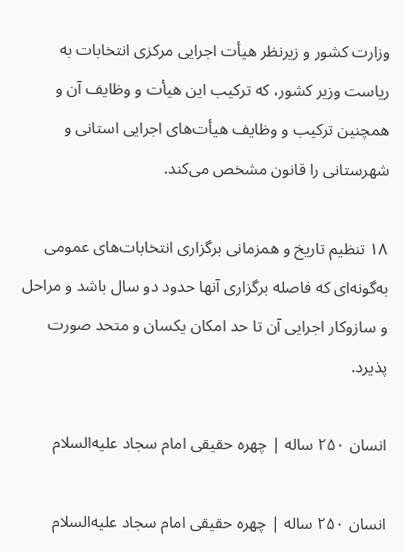وزارت کشور و زیرنظر هیأت اجرایی مرکزی انتخابات به ریاست وزیر کشور، که ترکیب این هیأت و وظایف آن و همچنین ترکیب و وظایف هیأت‌های اجرایی استانی و شهرستانی را قانون مشخص می‌کند.

۱۸ تنظیم تاریخ و همزمانی برگزاری انتخابات‌های عمومی به‌گونه‌ای که فاصله برگزاری آنها حدود دو سال باشد و مراحل و سازوکار اجرایی آن تا حد امکان یکسان و متحد صورت پذیرد.

انسان ۲۵۰ ساله | چهره حقیقی امام سجاد علیه‌السلام

انسان ۲۵۰ ساله | چهره حقیقی امام سجاد علیه‌السلام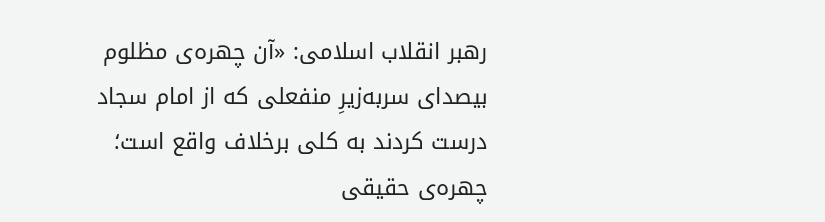رهبر انقلاب اسلامی: «آن چهره‌ی مظلوم بیصدای سربه‌زیرِ منفعلی که از امام سجاد درست کردند به کلی برخلاف واقع است؛ چهره‌ی حقیقی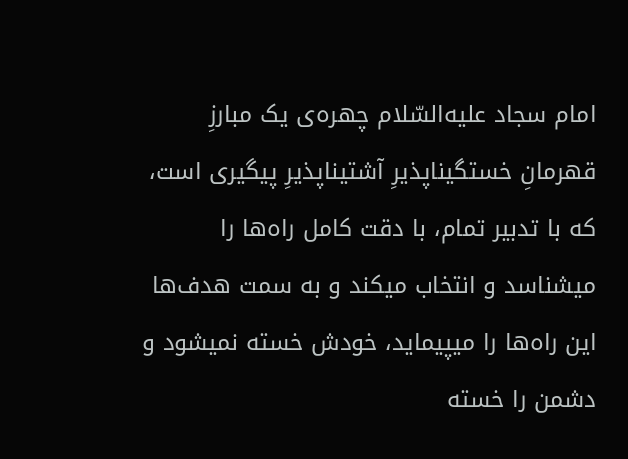امام سجاد علیه‌السّلام چهره‌ی یک مبارزِ قهرمانِ خستگیناپذیرِ آشتیناپذیرِ پیگیری است، که با تدبیر تمام، با دقت کامل راه‌ها را میشناسد و انتخاب میکند و به سمت هدف‌ها این راه‌ها را میپیماید، خودش خسته نمیشود و دشمن را خسته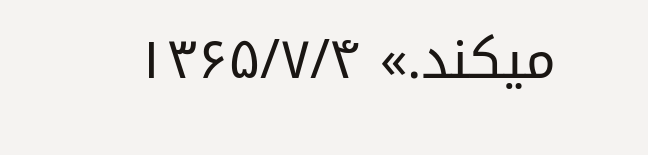میکند.» ۱۳۶۵/۷/۴